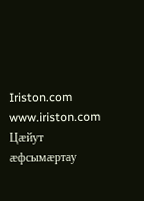Iriston.com
www.iriston.com
Цæйут æфсымæртау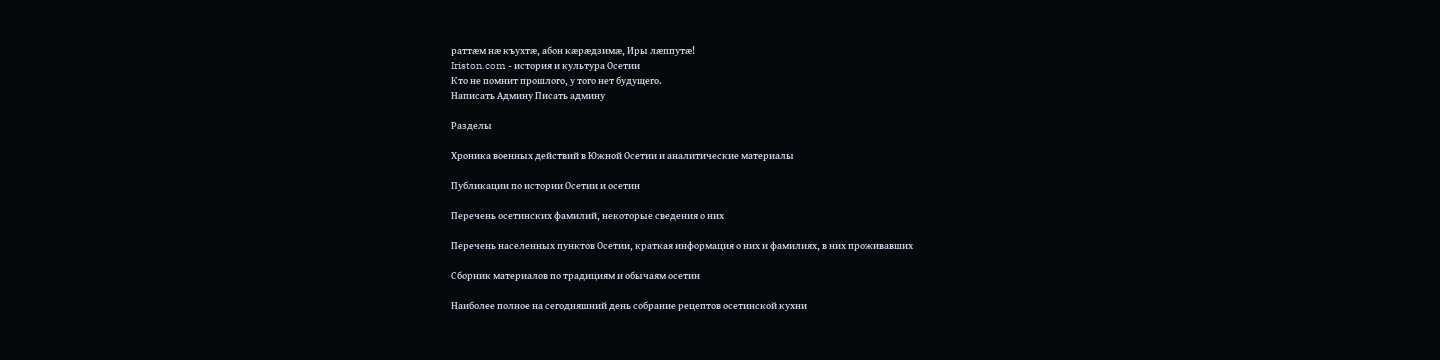раттæм нæ къухтæ, абон кæрæдзимæ, Иры лæппутæ!
Iriston.com - история и культура Осетии
Кто не помнит прошлого, у того нет будущего.
Написать Админу Писать админу

Разделы

Хроника военных действий в Южной Осетии и аналитические материалы

Публикации по истории Осетии и осетин

Перечень осетинских фамилий, некоторые сведения о них

Перечень населенных пунктов Осетии, краткая информация о них и фамилиях, в них проживавших

Сборник материалов по традициям и обычаям осетин

Наиболее полное на сегодняшний день собрание рецептов осетинской кухни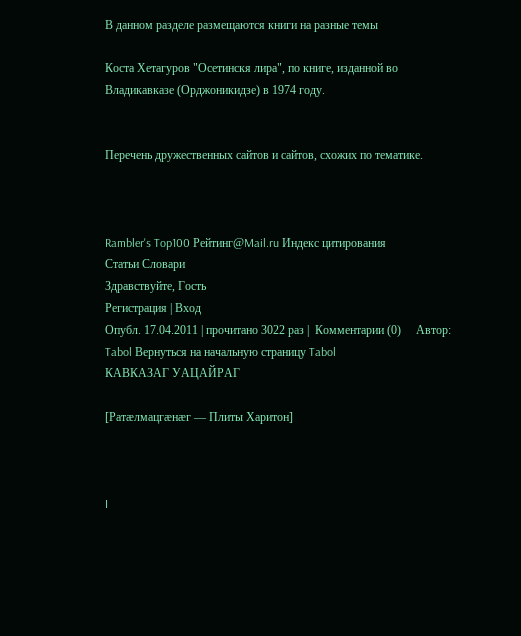В данном разделе размещаются книги на разные темы

Коста Хетагуров "Осетинскя лира", по книге, изданной во Владикавказе (Орджоникидзе) в 1974 году.


Перечень дружественных сайтов и сайтов, схожих по тематике.



Rambler's Top100 Рейтинг@Mail.ru Индекс цитирования
Статьи Словари
Здравствуйте, Гость
Регистрация | Вход
Опубл. 17.04.2011 | прочитано 3022 раз |  Комментарии (0)     Автор: Tabol Вернуться на начальную страницу Tabol
КАВКАЗАГ УАЦАЙРАГ

[Ратæлмацгæнæг — Плиты Харитон]



I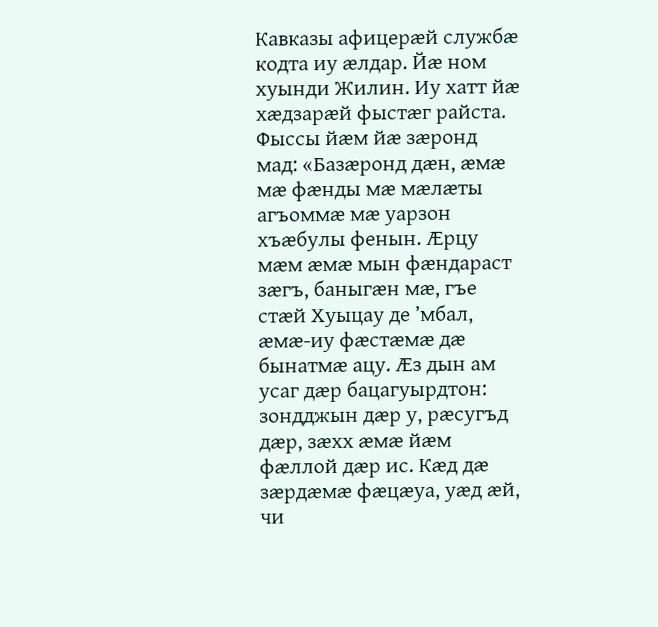Кавказы афицерæй службæ кодта иу æлдар. Йæ ном хуынди Жилин. Иу хатт йæ хæдзарæй фыстæг райста. Фыссы йæм йæ зæронд мад: «Базæронд дæн, æмæ мæ фæнды мæ мæлæты агъоммæ мæ уарзон хъæбулы фенын. Æрцу мæм æмæ мын фæндараст зæгъ, баныгæн мæ, гъе стæй Хуыцау де ’мбал, æмæ-иу фæстæмæ дæ бынатмæ ацу. Æз дын ам усаг дæр бацагуырдтон: зондджын дæр у, рæсугъд дæр, зæхх æмæ йæм фæллой дæр ис. Кæд дæ зæрдæмæ фæцæуа, уæд æй, чи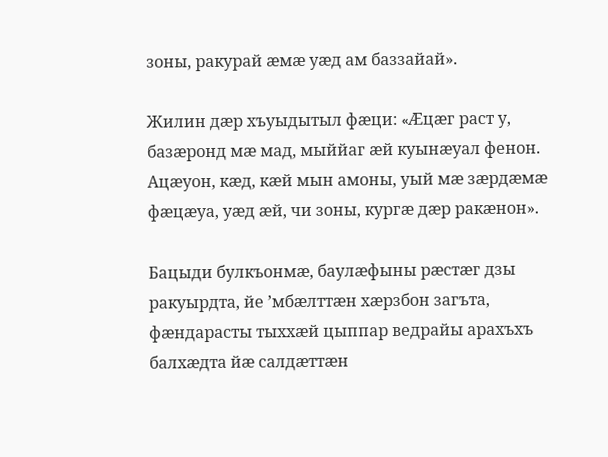зоны, ракурай æмæ уæд ам баззайай».

Жилин дæр хъуыдытыл фæци: «Æцæг раст у, базæронд мæ мад, мыййаг æй куынæуал фенон. Ацæуон, кæд, кæй мын амоны, уый мæ зæрдæмæ фæцæуа, уæд æй, чи зоны, кургæ дæр ракæнон».

Бацыди булкъонмæ, баулæфыны рæстæг дзы ракуырдта, йе ’мбæлттæн хæрзбон загъта, фæндарасты тыххæй цыппар ведрайы арахъхъ балхæдта йæ салдæттæн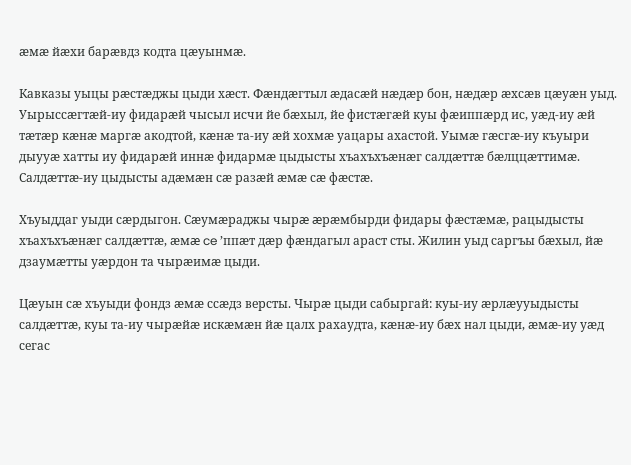æмæ йæхи барæвдз кодта цæуынмæ.

Кавказы уыцы рæстæджы цыди хæст. Фæндæгтыл æдасæй нæдæр бон, нæдæр æхсæв цæуæн уыд. Уырыссæгтæй-иу фидарæй чысыл исчи йе бæхыл, йе фистæгæй куы фæиппæрд ис, уæд-иу æй тæтæр кæнæ маргæ акодтой, кæнæ та-иу æй хохмæ уацары ахастой. Уымæ гæсгæ-иу къуыри дыууæ хатты иу фидарæй иннæ фидармæ цыдысты хъахъхъæнæг салдæттæ бæлццæттимæ. Салдæттæ-иу цыдысты адæмæн сæ разæй æмæ сæ фæстæ.

Хъуыддаг уыди сæрдыгон. Сæумæраджы чырæ æрæмбырди фидары фæстæмæ, рацыдысты хъахъхъæнæг салдæттæ, æмæ ce ’ппæт дæр фæндагыл араст сты. Жилин уыд саргъы бæхыл, йæ дзаумæтты уæрдон та чырæимæ цыди.

Цæуын сæ хъуыди фондз æмæ ссæдз версты. Чырæ цыди сабыргай: куы-иу æрлæууыдысты салдæттæ, куы та-иу чырæйæ искæмæн йæ цалх рахаудта, кæнæ-иу бæх нал цыди, æмæ-иу уæд сегас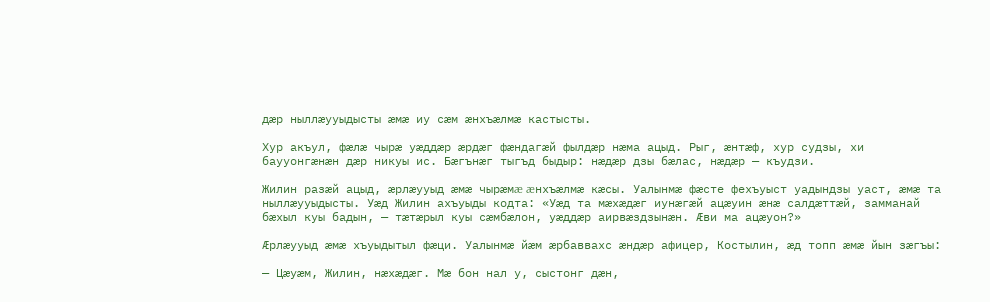дæр ныллæууыдысты æмæ иу сæм æнхъæлмæ кастысты.

Хур акъул, фæлæ чырæ уæддæр æрдæг фæндагæй фылдæр нæма ацыд. Рыг, æнтæф, хур судзы, хи баууонгæнæн дæр никуы ис. Бæгънæг тыгъд быдыр: нæдæр дзы бæлас, нæдæр — къудзи.

Жилин разæй ацыд, æрлæууыд æмæ чырæмæ æнхъæлмæ кæсы. Уалынмæ фæсте фехъуыст уадындзы уаст, æмæ та ныллæууыдысты. Уæд Жилин ахъуыды кодта: «Уæд та мæхæдæг иунæгæй ацæуин æнæ салдæттæй, замманай бæхыл куы бадын, — тæтæрыл куы сæмбæлон, уæддæр аирвæздзынæн. Æви ма ацæуон?»

Æрлæууыд æмæ хъуыдытыл фæци. Уалынмæ йæм æрбаввахс æндæр афицер, Костылин, æд топп æмæ йын зæгъы:

— Цæуæм, Жилин, нæхæдæг. Мæ бон нал у, сыстонг дæн,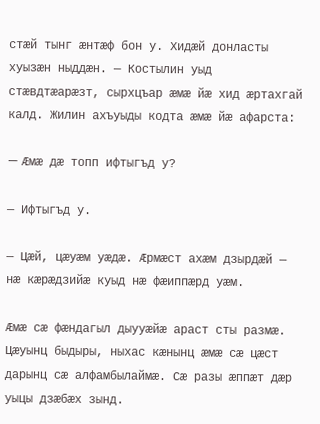стæй тынг æнтæф бон у. Хидæй донласты хуызæн ныддæн. — Костылин уыд стæвдтæарæзт, сырхцъар æмæ йæ хид æртахгай калд. Жилин ахъуыды кодта æмæ йæ афарста:

— Æмæ дæ топп ифтыгъд у?

— Ифтыгъд у.

— Цæй, цæуæм уæдæ. Æрмæст ахæм дзырдæй — нæ кæрæдзийæ куыд нæ фæиппæрд уæм.

Æмæ сæ фæндагыл дыууæйæ араст сты размæ. Цæуынц быдыры, ныхас кæнынц æмæ сæ цæст дарынц сæ алфамбылаймæ. Сæ разы æппæт дæр уыцы дзæбæх зынд.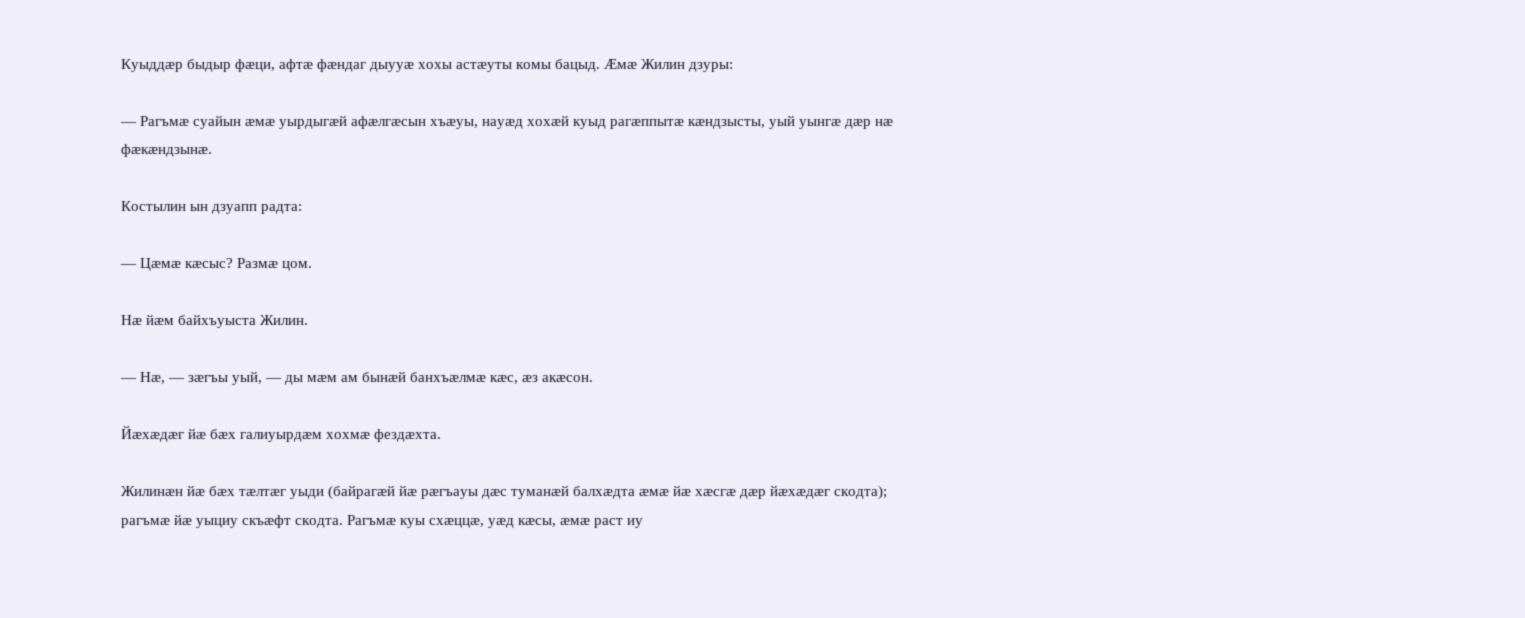Куыддæр быдыр фæци, афтæ фæндаг дыууæ хохы астæуты комы бацыд. Æмæ Жилин дзуры:

— Рагъмæ суайын æмæ уырдыгæй афæлгæсын хъæуы, науæд хохæй куыд рагæппытæ кæндзысты, уый уынгæ дæр нæ фæкæндзынæ.

Костылин ын дзуапп радта:

— Цæмæ кæсыс? Размæ цом.

Нæ йæм байхъуыста Жилин.

— Нæ, — зæгъы уый, — ды мæм ам бынæй банхъæлмæ кæс, æз акæсон.

Йæхæдæг йæ бæх галиуырдæм хохмæ фездæхта.

Жилинæн йæ бæх тæлтæг уыди (байрагæй йæ рæгъауы дæс туманæй балхæдта æмæ йæ хæсгæ дæр йæхæдæг скодта); рагъмæ йæ уыциу скъæфт скодта. Рагъмæ куы схæццæ, уæд кæсы, æмæ раст иу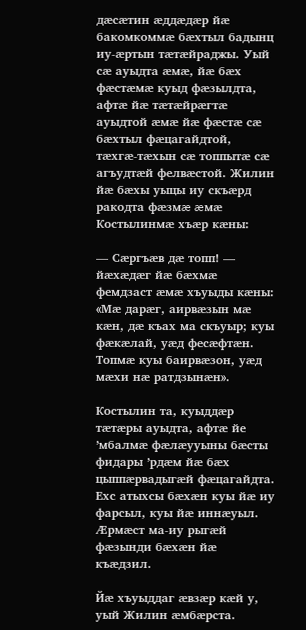дæсæтин æддæдæр йæ бакомкоммæ бæхтыл бадынц иу-æртын тæтæйраджы. Уый сæ ауыдта æмæ, йæ бæх фæстæмæ куыд фæзылдта, афтæ йæ тæтæйрæгтæ ауыдтой æмæ йæ фæстæ сæ бæхтыл фæцагайдтой, тæхгæ-тæхын сæ топпытæ сæ агъудтæй фелвæстой. Жилин йæ бæхы уыцы иу скъæрд ракодта фæзмæ æмæ Костылинмæ хъæр кæны:

— Сæргъæв дæ топп! — йæхæдæг йæ бæхмæ фемдзаст æмæ хъуыды кæны: «Мæ дарæг, аирвæзын мæ кæн, дæ къах ма скъуыр; куы фæкæлай, уæд фесæфтæн. Топмæ куы баирвæзон, уæд мæхи нæ ратдзынæн».

Костылин та, куыддæр тæтæры ауыдта, афтæ йе ’мбалмæ фæлæууыны бæсты фидары ’рдæм йæ бæх цыппæрвадыгæй фæцагайдта. Ехс атыхсы бæхæн куы йæ иу фарсыл, куы йæ иннæуыл. Æрмæст ма-иу рыгæй фæзынди бæхæн йæ къæдзил.

Йæ хъуыддаг æвзæр кæй у, уый Жилин æмбæрста.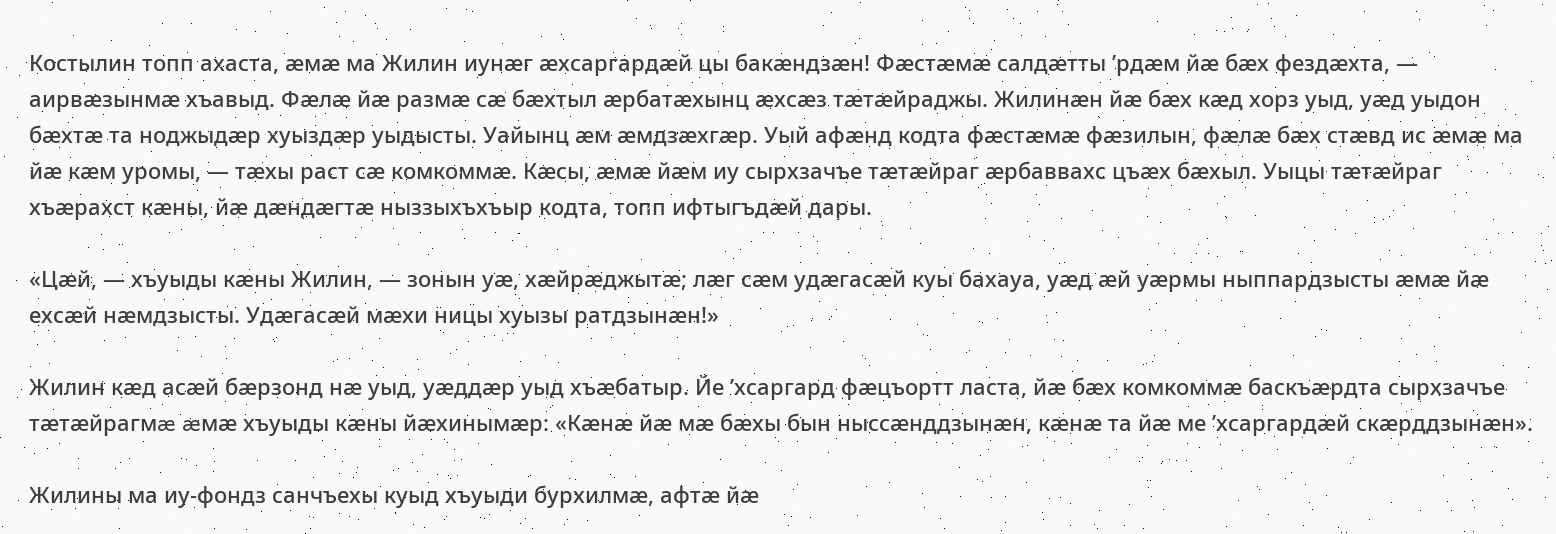Костылин топп ахаста, æмæ ма Жилин иунæг æхсаргардæй цы бакæндзæн! Фæстæмæ салдæтты ’рдæм йæ бæх фездæхта, — аирвæзынмæ хъавыд. Фæлæ йæ размæ сæ бæхтыл æрбатæхынц æхсæз тæтæйраджы. Жилинæн йæ бæх кæд хорз уыд, уæд уыдон бæхтæ та ноджыдæр хуыздæр уыдысты. Уайынц æм æмдзæхгæр. Уый афæнд кодта фæстæмæ фæзилын, фæлæ бæх стæвд ис æмæ ма йæ кæм уромы, — тæхы раст сæ комкоммæ. Кæсы, æмæ йæм иу сырхзачъе тæтæйраг æрбаввахс цъæх бæхыл. Уыцы тæтæйраг хъæрахст кæны, йæ дæндæгтæ ныззыхъхъыр кодта, топп ифтыгъдæй дары.

«Цæй, — хъуыды кæны Жилин, — зонын уæ, хæйрæджытæ; лæг сæм удæгасæй куы бахауа, уæд æй уæрмы ныппардзысты æмæ йæ ехсæй нæмдзысты. Удæгасæй мæхи ницы хуызы ратдзынæн!»

Жилин кæд асæй бæрзонд нæ уыд, уæддæр уыд хъæбатыр. Йе ’хсаргард фæцъортт ласта, йæ бæх комкоммæ баскъæрдта сырхзачъе тæтæйрагмæ æмæ хъуыды кæны йæхинымæр: «Кæнæ йæ мæ бæхы бын ныссæнддзынæн, кæнæ та йæ ме ’хсаргардæй скæрддзынæн».

Жилины ма иу-фондз санчъехы куыд хъуыди бурхилмæ, афтæ йæ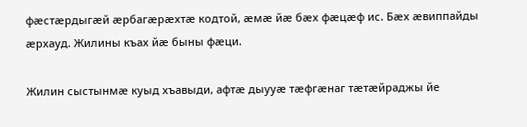фæстæрдыгæй æрбагæрæхтæ кодтой, æмæ йæ бæх фæцæф ис. Бæх æвиппайды æрхауд. Жилины къах йæ быны фæци.

Жилин сыстынмæ куыд хъавыди, афтæ дыууæ тæфгæнаг тæтæйраджы йе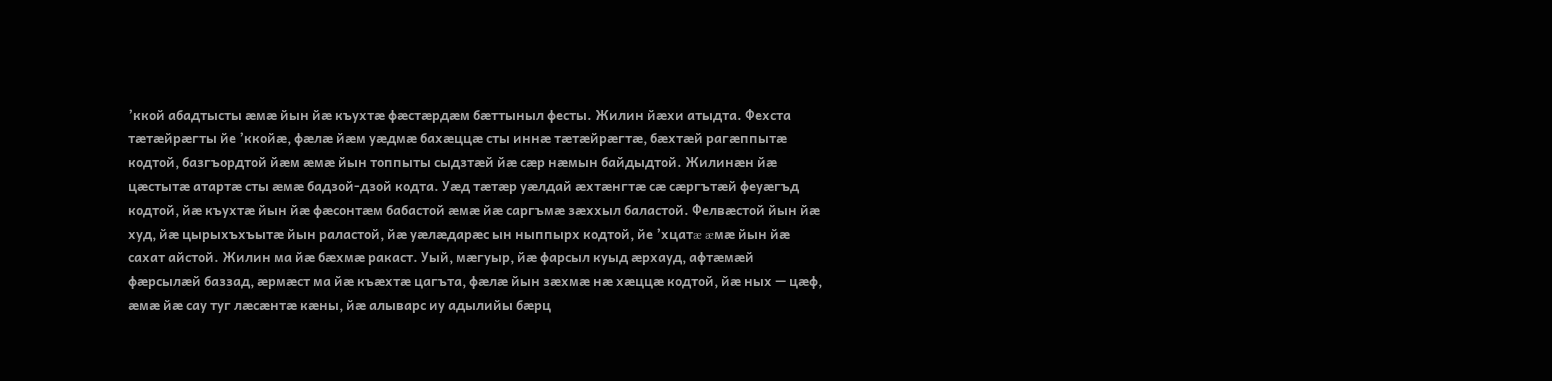’ккой абадтысты æмæ йын йæ къухтæ фæстæрдæм бæттыныл фесты. Жилин йæхи атыдта. Фехста тæтæйрæгты йе ’ккойæ, фæлæ йæм уæдмæ бахæццæ сты иннæ тæтæйрæгтæ, бæхтæй рагæппытæ кодтой, базгъордтой йæм æмæ йын топпыты сыдзтæй йæ сæр нæмын байдыдтой. Жилинæн йæ цæстытæ атартæ сты æмæ бадзой-дзой кодта. Уæд тæтæр уæлдай æхтæнгтæ сæ сæргътæй феуæгъд кодтой, йæ къухтæ йын йæ фæсонтæм бабастой æмæ йæ саргъмæ зæххыл баластой. Фелвæстой йын йæ худ, йæ цырыхъхъытæ йын раластой, йæ уæлæдарæс ын ныппырх кодтой, йе ’хцатæ æмæ йын йæ сахат айстой. Жилин ма йæ бæхмæ ракаст. Уый, мæгуыр, йæ фарсыл куыд æрхауд, афтæмæй фæрсылæй баззад, æрмæст ма йæ къæхтæ цагъта, фæлæ йын зæхмæ нæ хæццæ кодтой, йæ ных — цæф, æмæ йæ сау туг лæсæнтæ кæны, йæ алыварс иу адылийы бæрц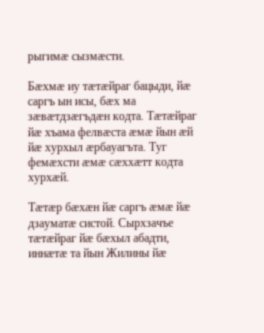рыгимæ сызмæсти.

Бæхмæ иу тæтæйраг бацыди, йæ саргъ ын исы, бæх ма зæвæтдзæгъдæн кодта. Тæтæйраг йæ хъама фелвæста æмæ йын æй йæ хурхыл æрбауагъта. Туг фемæхсти æмæ сæххæтт кодта хурхæй.

Тæтæр бæхæн йæ саргъ æмæ йæ дзауматæ систой. Сырхзачъе тæтæйраг йæ бæхыл абадти, иннæтæ та йын Жилины йæ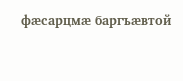фæсарцмæ баргъæвтой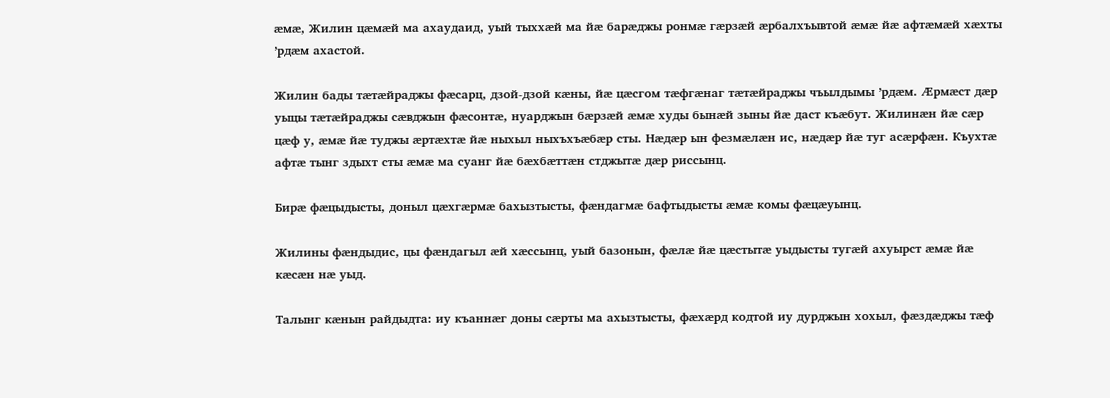æмæ, Жилин цæмæй ма ахаудаид, уый тыххæй ма йæ барæджы ронмæ гæрзæй æрбалхъывтой æмæ йæ афтæмæй хæхты ’рдæм ахастой.

Жилин бады тæтæйраджы фæсарц, дзой-дзой кæны, йæ цæсгом тæфгæнаг тæтæйраджы чъылдымы ’рдæм. Æрмæст дæр уыцы тæтæйраджы сæвджын фæсонтæ, нуарджын бæрзæй æмæ худы бынæй зыны йæ даст къæбут. Жилинæн йæ сæр цæф у, æмæ йæ туджы æртæхтæ йæ ныхыл ныхъхъæбæр сты. Нæдæр ын фезмæлæн ис, нæдæр йæ туг асæрфæн. Къухтæ афтæ тынг здыхт сты æмæ ма суанг йæ бæхбæттæн стджытæ дæр риссынц.

Бирæ фæцыдысты, доныл цæхгæрмæ бахызтысты, фæндагмæ бафтыдысты æмæ комы фæцæуынц.

Жилины фæндыдис, цы фæндагыл æй хæссынц, уый базонын, фæлæ йæ цæстытæ уыдысты тугæй ахуырст æмæ йæ кæсæн нæ уыд.

Талынг кæнын райдыдта: иу къаннæг доны сæрты ма ахызтысты, фæхæрд кодтой иу дурджын хохыл, фæздæджы тæф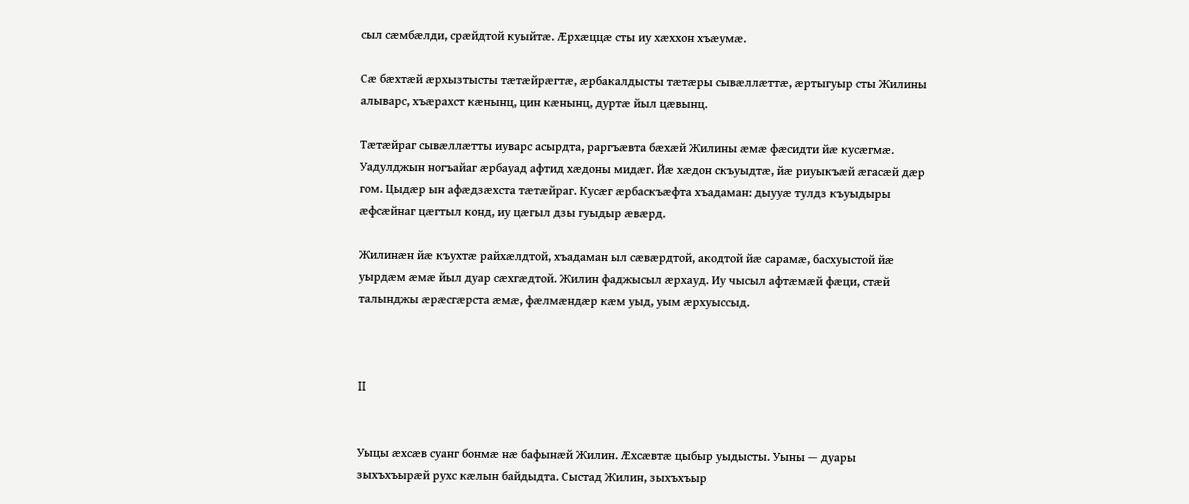сыл сæмбæлди, срæйдтой куыйтæ. Æрхæццæ сты иу хæххон хъæумæ.

Сæ бæхтæй æрхызтысты тæтæйрæгтæ, æрбакалдысты тæтæры сывæллæттæ, æртыгуыр сты Жилины алыварс, хъæрахст кæнынц, цин кæнынц, дуртæ йыл цæвынц.

Тæтæйраг сывæллæтты иуварс асырдта, раргъæвта бæхæй Жилины æмæ фæсидти йæ кусæгмæ. Уадулджын ногъайаг æрбауад афтид хæдоны мидæг. Йæ хæдон скъуыдтæ, йæ риуыкъæй æгасæй дæр гом. Цыдæр ын афæдзæхста тæтæйраг. Кусæг æрбаскъæфта хъадаман: дыууæ тулдз къуыдыры æфсæйнаг цæгтыл конд, иу цæгыл дзы гуыдыр æвæрд.

Жилинæн йæ къухтæ райхæлдтой, хъадаман ыл сæвæрдтой, акодтой йæ сарамæ, басхуыстой йæ уырдæм æмæ йыл дуар сæхгæдтой. Жилин фаджысыл æрхауд. Иу чысыл афтæмæй фæци, стæй талынджы æрæсгæрста æмæ, фæлмæндæр кæм уыд, уым æрхуыссыд.



II


Уыцы æхсæв суанг бонмæ нæ бафынæй Жилин. Æхсæвтæ цыбыр уыдысты. Уыны — дуары зыхъхъырæй рухс кæлын байдыдта. Сыстад Жилин, зыхъхъыр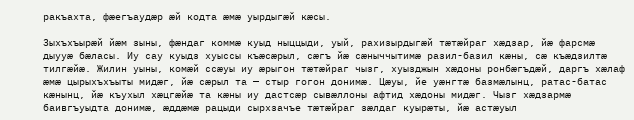ракъахта, фæегъаудæр æй кодта æмæ уырдыгæй кæсы.

Зыхъхъырæй йæм зыны, фæндаг коммæ куыд ныццыди, уый, рахизырдыгæй тæтæйраг хæдзар, йæ фарсмæ дыууæ бæласы. Иу сау куыдз хуыссы къæсæрыл, сæгъ йæ сæныччытимæ разил-базил кæны, сæ къæдзилтæ тилгæйæ. Жилин уыны, комæй ссæуы иу æрыгон тæтæйраг чызг, хуызджын хæдоны ронбæгъдæй, даргъ хæлаф æмæ цырыхъхъыты мидæг, йæ сæрыл та — стыр гогон донимæ. Цæуы, йе уæнгтæ базмæлынц, ратас-батас кæнынц, йæ къухыл хæцгæйæ та кæны иу дастсæр сывæллоны афтид хæдоны мидæг. Чызг хæдзармæ баивгъуыдта донимæ, æддæмæ рацыди сырхзачъе тæтæйраг зæлдаг куырæты, йæ астæуыл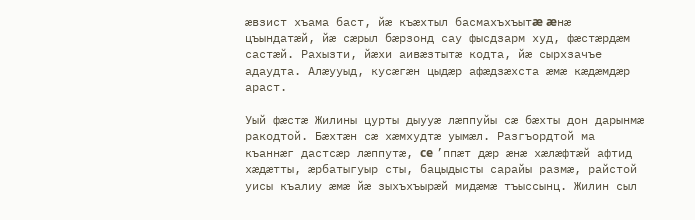æвзист хъама баст, йæ къæхтыл басмахъхъытæ æнæ цъындатæй, йæ сæрыл бæрзонд сау фысдзарм худ, фæстæрдæм састæй. Рахызти, йæхи аивæзтытæ кодта, йæ сырхзачъе адаудта. Алæууыд, кусæгæн цыдæр афæдзæхста æмæ кæдæмдæр араст.

Уый фæстæ Жилины цурты дыууæ лæппуйы сæ бæхты дон дарынмæ ракодтой. Бæхтæн сæ хæмхудтæ уымæл. Разгъордтой ма къаннæг дастсæр лæппутæ, ce ’ппæт дæр æнæ хæлæфтæй афтид хæдæтты, æрбатыгуыр сты, бацыдысты сарайы размæ, райстой уисы къалиу æмæ йæ зыхъхъырæй мидæмæ тъыссынц. Жилин сыл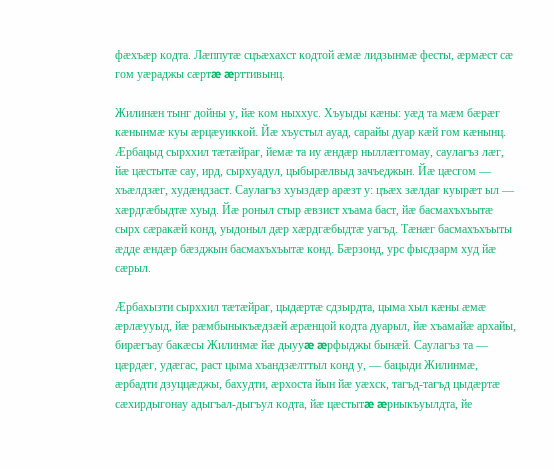фæхъæр кодта. Лæппутæ сцъæхахст кодтой æмæ лидзынмæ фесты, æрмæст сæ гом уæраджы сæртæ æрттивынц.

Жилинæн тынг дойны у, йæ ком ныххус. Хъуыды кæны: уæд та мæм бæрæг кæнынмæ куы æрцæуиккой. Йæ хъустыл ауад, сарайы дуар кæй гом кæнынц. Æрбацыд сырххил тæтæйраг, йемæ та иу æндæр ныллæггомау, саулагъз лæг, йæ цæстытæ сау, ирд, сырхуадул, цыбырæлвыд зачъеджын. Йæ цæсгом — хъæлдзæг, худæндзаст. Саулагъз хуыздæр арæзт у: цъæх зæлдаг куырæт ыл — хæрдгæбыдтæ хуыд. Йæ роныл стыр æвзист хъама баст, йæ басмахъхъытæ сырх сæракæй конд, уыдоныл дæр хæрдгæбыдтæ уагъд. Тæнæг басмахъхъыты æдде æндæр бæзджын басмахъхъытæ конд. Бæрзонд, урс фысдзарм худ йæ сæрыл.

Æрбахызти сырххил тæтæйраг, цыдæртæ сдзырдта, цыма хыл кæны æмæ æрлæууыд, йæ рæмбыныкъæдзæй æрæнцой кодта дуарыл, йæ хъамайæ архайы, бирæгъау бакæсы Жилинмæ йæ дыууæ æрфыджы бынæй. Саулагъз та — цæрдæг, удæгас, раст цыма хъандзæлттыл конд у, — бацыди Жилинмæ, æрбадти дзуццæджы, бахудти, æрхоста йын йæ уæхск, тагъд-тагъд цыдæртæ сæхирдыгонау адыгъал-дыгъул кодта, йæ цæстытæ æрныкъуылдта, йе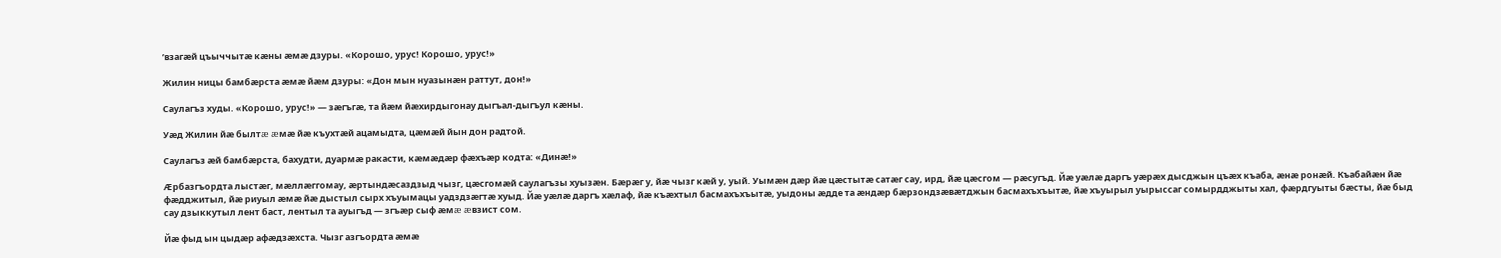’взагæй цъыччытæ кæны æмæ дзуры. «Корошо, урус! Корошо, урус!»

Жилин ницы бамбæрста æмæ йæм дзуры: «Дон мын нуазынæн раттут, дон!»

Саулагъз худы. «Корошо, урус!» — зæгъгæ, та йæм йæхирдыгонау дыгъал-дыгъул кæны.

Уæд Жилин йæ былтæ æмæ йæ къухтæй ацамыдта, цæмæй йын дон радтой.

Саулагъз æй бамбæрста, бахудти, дуармæ ракасти, кæмæдæр фæхъæр кодта: «Динæ!»

Æрбазгъордта лыстæг, мæллæггомау, æртындæсаздзыд чызг, цæсгомæй саулагъзы хуызæн. Бæрæг у, йæ чызг кæй у, уый. Уымæн дæр йæ цæстытæ сатæг сау, ирд, йæ цæсгом — рæсугъд. Йæ уæлæ даргъ уæрæх дысджын цъæх къаба, æнæ ронæй. Къабайæн йæ фæдджитыл, йæ риуыл æмæ йæ дыстыл сырх хъуымацы уадздзæгтæ хуыд. Йæ уæлæ даргъ хæлаф, йæ къæхтыл басмахъхъытæ, уыдоны æдде та æндæр бæрзондзæвæтджын басмахъхъытæ, йæ хъуырыл уырыссаг сомырдджыты хал, фæрдгуыты бæсты, йæ быд сау дзыккутыл лент баст, лентыл та ауыгъд — згъæр сыф æмæ æвзист сом.

Йæ фыд ын цыдæр афæдзæхста. Чызг азгъордта æмæ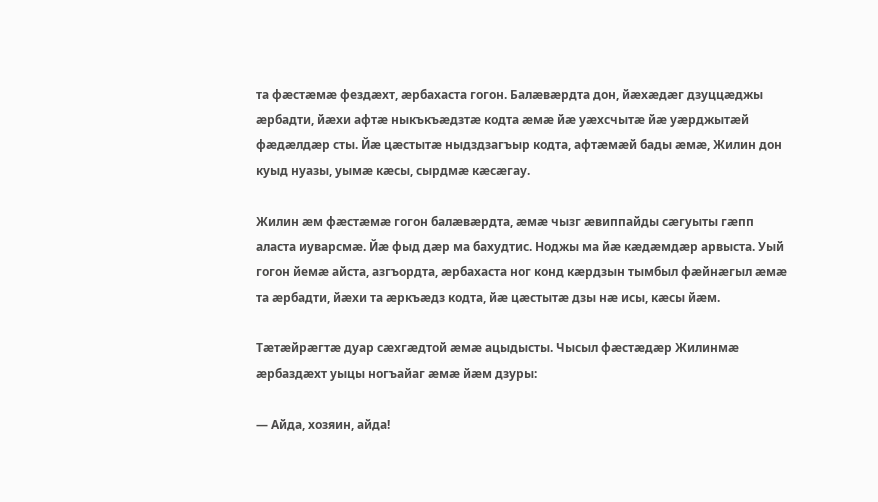та фæстæмæ фездæхт, æрбахаста гогон. Балæвæрдта дон, йæхæдæг дзуццæджы æрбадти, йæхи афтæ ныкъкъæдзтæ кодта æмæ йæ уæхсчытæ йæ уæрджытæй фæдæлдæр сты. Йæ цæстытæ ныдздзагъыр кодта, афтæмæй бады æмæ, Жилин дон куыд нуазы, уымæ кæсы, сырдмæ кæсæгау.

Жилин æм фæстæмæ гогон балæвæрдта, æмæ чызг æвиппайды сæгуыты гæпп аласта иуварсмæ. Йæ фыд дæр ма бахудтис. Ноджы ма йæ кæдæмдæр арвыста. Уый гогон йемæ айста, азгъордта, æрбахаста ног конд кæрдзын тымбыл фæйнæгыл æмæ та æрбадти, йæхи та æркъæдз кодта, йæ цæстытæ дзы нæ исы, кæсы йæм.

Тæтæйрæгтæ дуар сæхгæдтой æмæ ацыдысты. Чысыл фæстæдæр Жилинмæ æрбаздæхт уыцы ногъайаг æмæ йæм дзуры:

— Айда, хозяин, айда!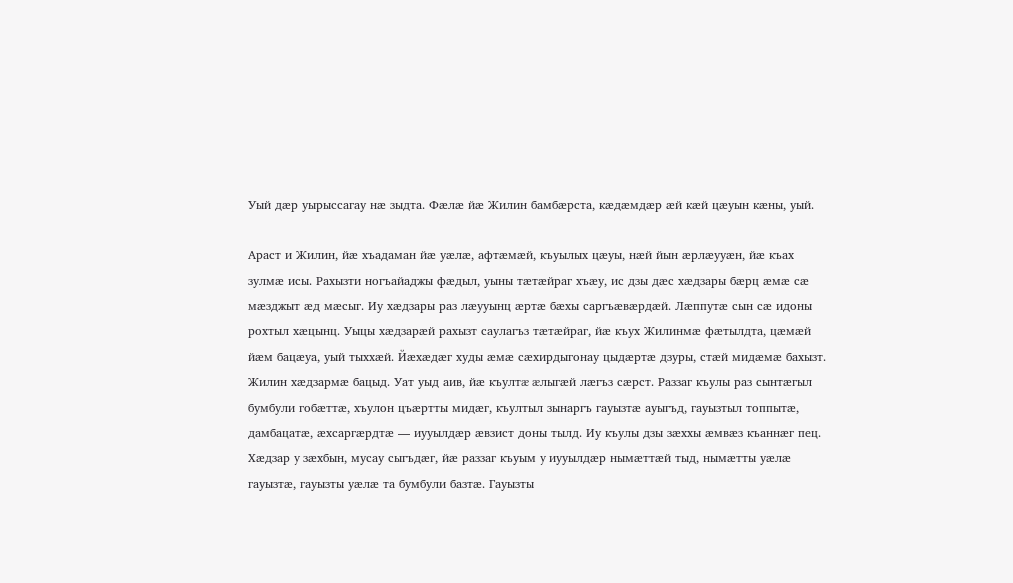Уый дæр уырыссагау нæ зыдта. Фæлæ йæ Жилин бамбæрста, кæдæмдæр æй кæй цæуын кæны, уый.

Араст и Жилин, йæ хъадаман йæ уæлæ, афтæмæй, къуылых цæуы, нæй йын æрлæууæн, йæ къах зулмæ исы. Рахызти ногъайаджы фæдыл, уыны тæтæйраг хъæу, ис дзы дæс хæдзары бæрц æмæ сæ мæзджыт æд мæсыг. Иу хæдзары раз лæууынц æртæ бæхы саргъæвæрдæй. Лæппутæ сын сæ идоны рохтыл хæцынц. Уыцы хæдзарæй рахызт саулагъз тæтæйраг, йæ къух Жилинмæ фæтылдта, цæмæй йæм бацæуа, уый тыххæй. Йæхæдæг худы æмæ сæхирдыгонау цыдæртæ дзуры, стæй мидæмæ бахызт. Жилин хæдзармæ бацыд. Уат уыд аив, йæ къултæ æлыгæй лæгъз сæрст. Раззаг къулы раз сынтæгыл бумбули гобæттæ, хъулон цъæртты мидæг, къултыл зынаргъ гауызтæ ауыгъд, гауызтыл топпытæ, дамбацатæ, æхсаргæрдтæ — иууылдæр æвзист доны тылд. Иу къулы дзы зæххы æмвæз къаннæг пец. Хæдзар y зæхбын, мусау сыгъдæг, йæ раззаг къуым y иууылдæр нымæттæй тыд, нымæтты уæлæ гауызтæ, гауызты уæлæ та бумбули базтæ. Гауызты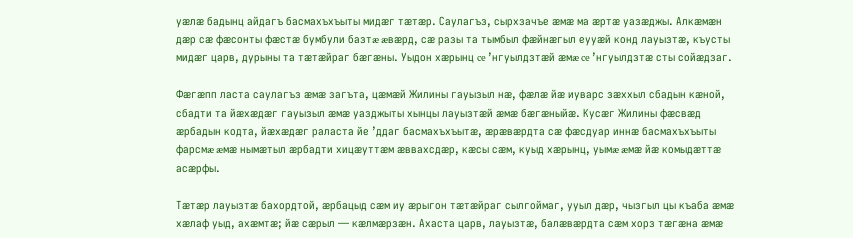уæлæ бадынц айдагъ басмахъхъыты мидæг тæтæр. Саулагъз, сырхзачъе æмæ ма æртæ уазæджы. Алкæмæн дæр сæ фæсонты фæстæ бумбули базтæ æвæрд, сæ разы та тымбыл фæйнæгыл еууæй конд лауызтæ, къусты мидæг царв, дурыны та тæтæйраг бæгæны. Уыдон хæрынц ce ’нгуылдзтæй æмæ ce ’нгуылдзтæ сты сойæдзаг.

Фæгæпп ласта саулагъз æмæ загъта, цæмæй Жилины гауызыл нæ, фæлæ йæ иуварс зæххыл сбадын кæной, сбадти та йæхæдæг гауызыл æмæ уазджыты хынцы лауызтæй æмæ бæгæныйæ. Кусæг Жилины фæсвæд æрбадын кодта, йæхæдæг раласта йе ’ддаг басмахъхъытæ, æрæвæрдта сæ фæсдуар иннæ басмахъхъыты фарсмæ æмæ нымæтыл æрбадти хицæуттæм æввахсдæр, кæсы сæм, куыд хæрынц, уымæ æмæ йæ комыдæттæ асæрфы.

Тæтæр лауызтæ бахордтой, æрбацыд сæм иу æрыгон тæтæйраг сылгоймаг, ууыл дæр, чызгыл цы къаба æмæ хæлаф уыд, ахæмтæ; йæ сæрыл — кæлмæрзæн. Ахаста царв, лауызтæ, балæвæрдта сæм хорз тæгæна æмæ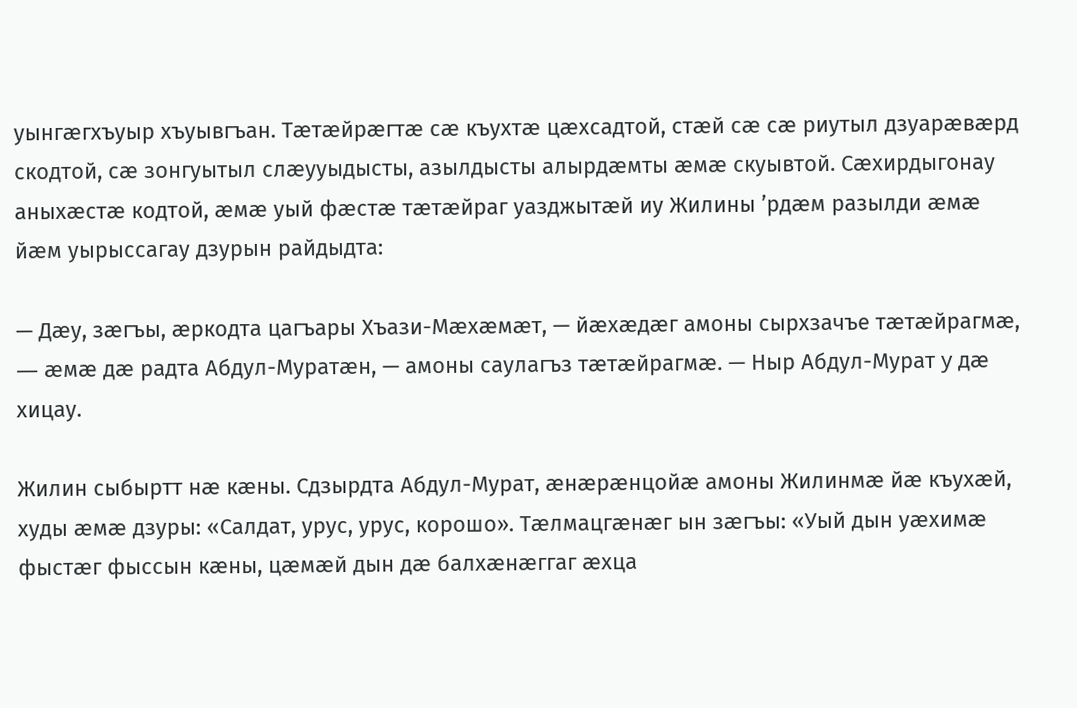уынгæгхъуыр хъуывгъан. Тæтæйрæгтæ сæ къухтæ цæхсадтой, стæй сæ сæ риутыл дзуарæвæрд скодтой, сæ зонгуытыл слæууыдысты, азылдысты алырдæмты æмæ скуывтой. Сæхирдыгонау аныхæстæ кодтой, æмæ уый фæстæ тæтæйраг уазджытæй иу Жилины ’рдæм разылди æмæ йæм уырыссагау дзурын райдыдта:

— Дæу, зæгъы, æркодта цагъары Хъази-Мæхæмæт, — йæхæдæг амоны сырхзачъе тæтæйрагмæ, — æмæ дæ радта Абдул-Муратæн, — амоны саулагъз тæтæйрагмæ. — Ныр Абдул-Мурат y дæ хицау.

Жилин сыбыртт нæ кæны. Сдзырдта Абдул-Мурат, æнæрæнцойæ амоны Жилинмæ йæ къухæй, худы æмæ дзуры: «Салдат, ypуc, урус, корошо». Тæлмацгæнæг ын зæгъы: «Уый дын уæхимæ фыстæг фыссын кæны, цæмæй дын дæ балхæнæггаг æхца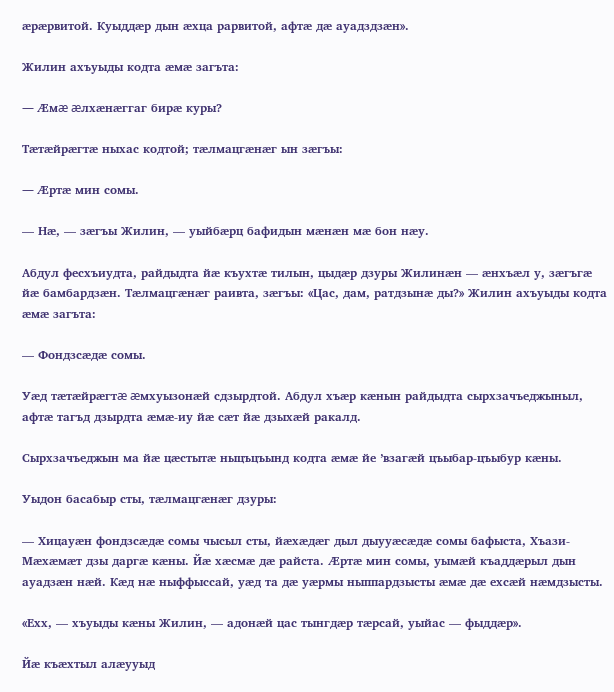æрæрвитой. Куыддæр дын æхца рарвитой, афтæ дæ ауадздзæн».

Жилин ахъуыды кодта æмæ загъта:

— Æмæ æлхæнæггаг бирæ куры?

Тæтæйрæгтæ ныхас кодтой; тæлмацгæнæг ын зæгъы:

— Æртæ мин сомы.

— Нæ, — зæгъы Жилин, — уыйбæрц бафидын мæнæн мæ бон нæу.

Абдул фесхъиудта, райдыдта йæ къухтæ тилын, цыдæр дзуры Жилинæн — æнхъæл у, зæгъгæ йæ бамбардзæн. Тæлмацгæнæг раивта, зæгъы: «Цас, дам, ратдзынæ ды?» Жилин ахъуыды кодта æмæ загъта:

— Фондзсæдæ сомы.

Уæд тæтæйрæгтæ æмхуызонæй сдзырдтой. Абдул хъæр кæнын райдыдта сырхзачъеджыныл, афтæ тагъд дзырдта æмæ-иу йæ сæт йæ дзыхæй ракалд.

Сырхзачъеджын ма йæ цæстытæ ныцъцъынд кодта æмæ йе ’взагæй цъыбар-цъыбур кæны.

Уыдон басабыр сты, тæлмацгæнæг дзуры:

— Хицауæн фондзсæдæ сомы чысыл сты, йæхæдæг дыл дыууæсæдæ сомы бафыста, Хъази-Мæхæмæт дзы даргæ кæны. Йæ хæсмæ дæ райста. Æртæ мин сомы, уымæй къаддæрыл дын ауадзæн нæй. Кæд нæ ныффыссай, уæд та дæ уæрмы ныппардзысты æмæ дæ ехсæй нæмдзысты.

«Ехх, — хъуыды кæны Жилин, — адонæй цас тынгдæр тæрсай, уыйас — фыддæр».

Йæ къæхтыл алæууыд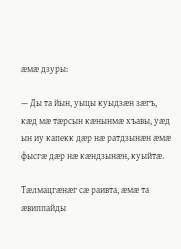æмæ дзуры:

— Ды та йын, уыцы куыдзæн зæгъ, кæд мæ тæрсын кæнынмæ хъавы, уæд ын иу капекк дæр нæ ратдзынæн æмæ фысгæ дæр нæ кæндзынæн, куыйтæ.

Тæлмацгæнæг сæ раивта, æмæ та æвиппайды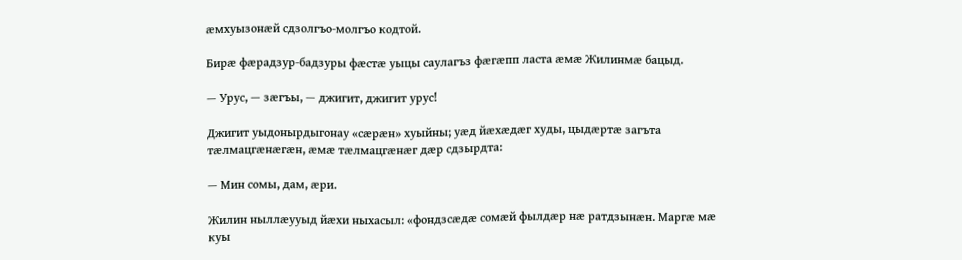æмхуызонæй сдзолгъо-молгъо кодтой.

Бирæ фæрадзур-бадзуры фæстæ уыцы саулагъз фæгæпп ласта æмæ Жилинмæ бацыд.

— Урус, — зæгъы, — джигит, джигит урус!

Джигит уыдонырдыгонау «сæрæн» хуыйны; уæд йæхæдæг худы, цыдæртæ загъта тæлмацгæнæгæн, æмæ тæлмацгæнæг дæр сдзырдта:

— Мин сомы, дам, æри.

Жилин ныллæууыд йæхи ныхасыл: «фондзсæдæ сомæй фылдæр нæ ратдзынæн. Маргæ мæ куы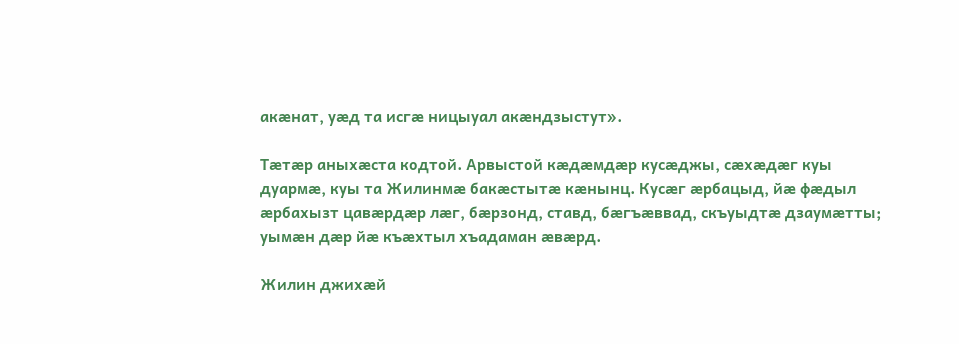акæнат, уæд та исгæ ницыуал акæндзыстут».

Тæтæр аныхæста кодтой. Арвыстой кæдæмдæр кусæджы, сæхæдæг куы дуармæ, куы та Жилинмæ бакæстытæ кæнынц. Кусæг æрбацыд, йæ фæдыл æрбахызт цавæрдæр лæг, бæрзонд, ставд, бæгъæввад, скъуыдтæ дзаумæтты; уымæн дæр йæ къæхтыл хъадаман æвæрд.

Жилин джихæй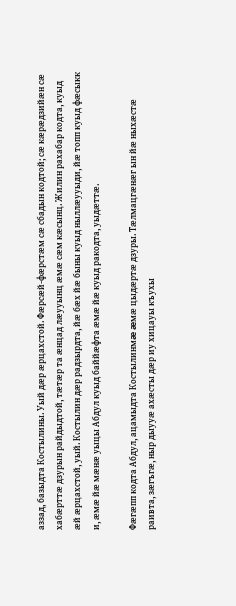аззад, базыдта Костылины. Уый дæр æрцахстой. Фæрсæй-фæрстæм сæ сбадын кодтой; сæ кæрæдзийæн сæ хабæрттæ дзурын райдыдтой, тæтæр та æнцад лæууынц æмæ сæм кæсынц. Жилин рахабар кодта, куыд æй æрцахстой, уый. Костылин дæр радзырдта, йæ бæх йæ быны куыд ныллæууыди, йæ топп куыд фæсыкк и, æмæ йæ мæнæ уыцы Абдул куыд баййæфта æмæ йæ куыд ракодта, уыдæттæ.

Фæгæпп кодта Абдул, ацамыдта Костылинмæ æмæ цыдæртæ дзуры. Тæлмацгæнæг ын йæ ныхæстæ раивта, зæгъгæ, ныр дыууæ ахæсты дæр иу хицауы къухы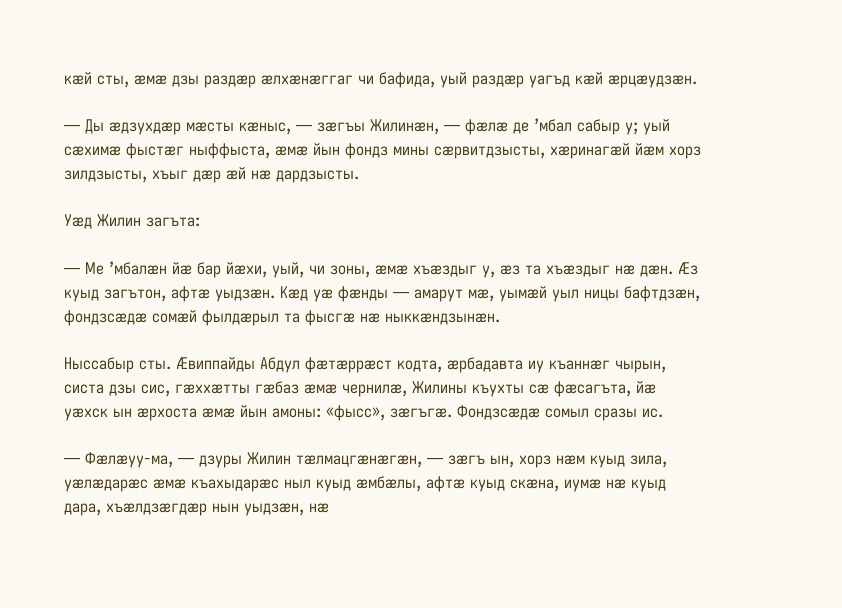кæй сты, æмæ дзы раздæр æлхæнæггаг чи бафида, уый раздæр уагъд кæй æрцæудзæн.

— Ды æдзухдæр мæсты кæныс, — зæгъы Жилинæн, — фæлæ де ’мбал сабыр у; уый сæхимæ фыстæг ныффыста, æмæ йын фондз мины сæрвитдзысты, хæринагæй йæм хорз зилдзысты, хъыг дæр æй нæ дардзысты.

Уæд Жилин загъта:

— Me ’мбалæн йæ бар йæхи, уый, чи зоны, æмæ хъæздыг у, æз та хъæздыг нæ дæн. Æз куыд загътон, афтæ уыдзæн. Кæд уæ фæнды — амарут мæ, уымæй уыл ницы бафтдзæн, фондзсæдæ сомæй фылдæрыл та фысгæ нæ ныккæндзынæн.

Ныссабыр сты. Æвиппайды Абдул фæтæррæст кодта, æрбадавта иу къаннæг чырын, систа дзы сис, гæххæтты гæбаз æмæ чернилæ, Жилины къухты сæ фæсагъта, йæ уæхск ын æрхоста æмæ йын амоны: «фысс», зæгъгæ. Фондзсæдæ сомыл сразы ис.

— Фæлæуу-ма, — дзуры Жилин тæлмацгæнæгæн, — зæгъ ын, хорз нæм куыд зила, уæлæдарæс æмæ къахыдарæс ныл куыд æмбæлы, афтæ куыд скæна, иумæ нæ куыд дара, хъæлдзæгдæр нын уыдзæн, нæ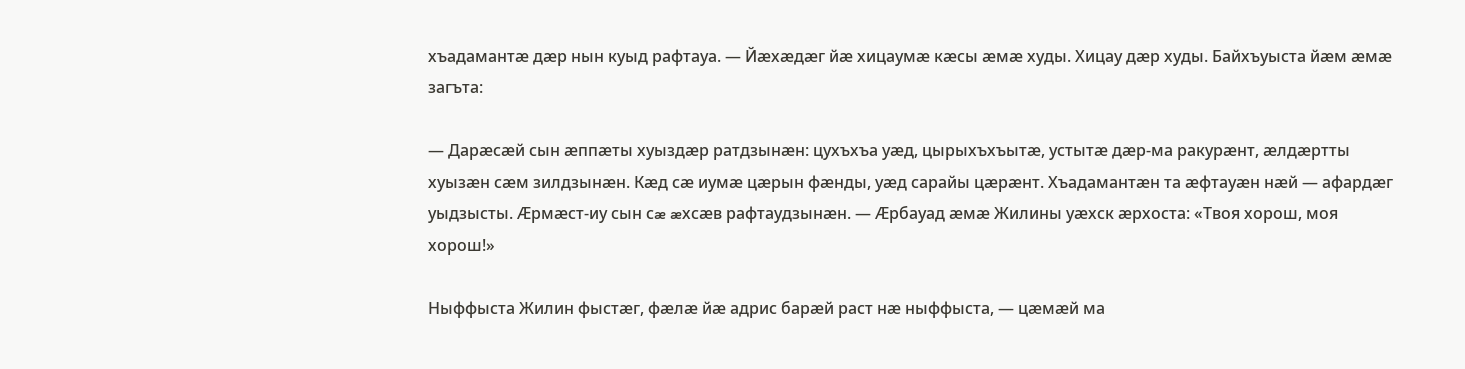хъадамантæ дæр нын куыд рафтауа. — Йæхæдæг йæ хицаумæ кæсы æмæ худы. Хицау дæр худы. Байхъуыста йæм æмæ загъта:

— Дарæсæй сын æппæты хуыздæр ратдзынæн: цухъхъа уæд, цырыхъхъытæ, устытæ дæр-ма ракурæнт, æлдæртты хуызæн сæм зилдзынæн. Кæд сæ иумæ цæрын фæнды, уæд сарайы цæрæнт. Хъадамантæн та æфтауæн нæй — афардæг уыдзысты. Æрмæст-иу сын сæ æхсæв рафтаудзынæн. — Æрбауад æмæ Жилины уæхск æрхоста: «Твоя хорош, моя хорош!»

Ныффыста Жилин фыстæг, фæлæ йæ адрис барæй раст нæ ныффыста, — цæмæй ма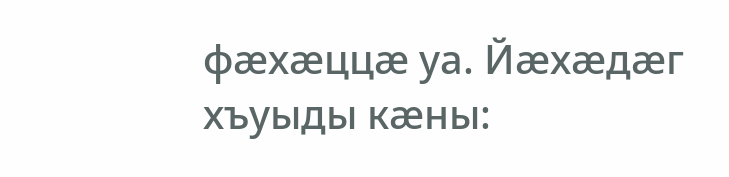фæхæццæ уа. Йæхæдæг хъуыды кæны: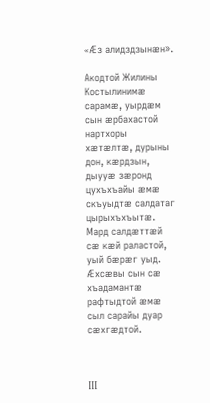«Æз алидздзынæн».

Акодтой Жилины Костылинимæ сарамæ, уырдæм сын æрбахастой нартхоры хæтæлтæ, дурыны дон, кæрдзын, дыууæ зæронд цухъхъайы æмæ скъуыдтæ салдатаг цырыхъхъытæ. Мард салдæттæй сæ кæй раластой, уый бæрæг уыд. Æхсæвы сын сæ хъадамантæ рафтыдтой æмæ сыл сарайы дуар сæхгæдтой.



III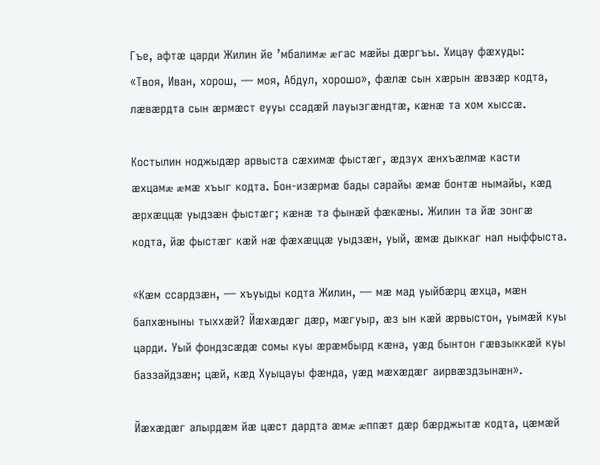Гъе, афтæ царди Жилин йе ’мбалимæ æгас мæйы дæргъы. Хицау фæхуды: «Твоя, Иван, хорош, — моя, Абдул, хорошо», фæлæ сын хæрын æвзæр кодта, лæвæрдта сын æрмæст еууы ссадæй лауызгæндтæ, кæнæ та хом хыссæ.

Костылин ноджыдæр арвыста сæхимæ фыстæг, æдзух æнхъæлмæ касти æхцамæ æмæ хъыг кодта. Бон-изæрмæ бады сарайы æмæ бонтæ нымайы, кæд æрхæццæ уыдзæн фыстæг; кæнæ та фынæй фæкæны. Жилин та йæ зонгæ кодта, йæ фыстæг кæй нæ фæхæццæ уыдзæн, уый, æмæ дыккаг нал ныффыста.

«Кæм ссардзæн, — хъуыды кодта Жилин, — мæ мад уыйбæрц æхца, мæн балхæныны тыххæй? Йæхæдæг дæр, мæгуыр, æз ын кæй æрвыстон, уымæй куы царди. Уый фондзсæдæ сомы куы æрæмбырд кæна, уæд бынтон гæвзыккæй куы баззайдзæн; цæй, кæд Хуыцауы фæнда, уæд мæхæдæг аирвæздзынæн».

Йæхæдæг алырдæм йæ цæст дардта æмæ æппæт дæр бæрджытæ кодта, цæмæй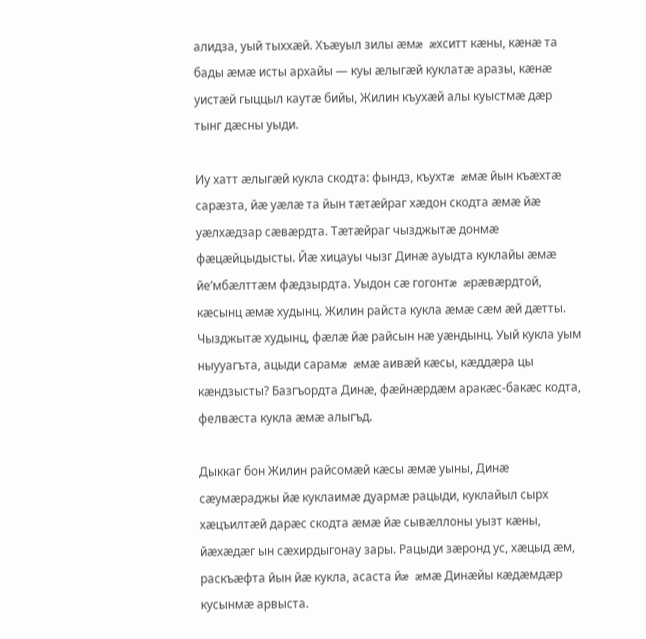алидза, уый тыххæй. Хъæуыл зилы æмæ æхситт кæны, кæнæ та бады æмæ исты архайы — куы æлыгæй куклатæ аразы, кæнæ уистæй гыццыл каутæ бийы, Жилин къухæй алы куыстмæ дæр тынг дæсны уыди.

Иу хатт æлыгæй кукла скодта: фындз, къухтæ æмæ йын къæхтæ сарæзта, йæ уæлæ та йын тæтæйраг хæдон скодта æмæ йæ уæлхæдзар сæвæрдта. Тæтæйраг чызджытæ донмæ фæцæйцыдысты. Йæ хицауы чызг Динæ ауыдта куклайы æмæ йе’мбæлттæм фæдзырдта. Уыдон сæ гогонтæ æрæвæрдтой, кæсынц æмæ худынц. Жилин райста кукла æмæ сæм æй дæтты. Чызджытæ худынц, фæлæ йæ райсын нæ уæндынц. Уый кукла уым ныууагъта, ацыди сарамæ æмæ аивæй кæсы, кæддæра цы кæндзысты? Базгъордта Динæ, фæйнæрдæм аракæс-бакæс кодта, фелвæста кукла æмæ алыгъд.

Дыккаг бон Жилин райсомæй кæсы æмæ уыны, Динæ сæумæраджы йæ куклаимæ дуармæ рацыди, куклайыл сырх хæцъилтæй дарæс скодта æмæ йæ сывæллоны уызт кæны, йæхæдæг ын сæхирдыгонау зары. Рацыди зæронд ус, хæцыд æм, раскъæфта йын йæ кукла, асаста йæ æмæ Динæйы кæдæмдæр кусынмæ арвыста.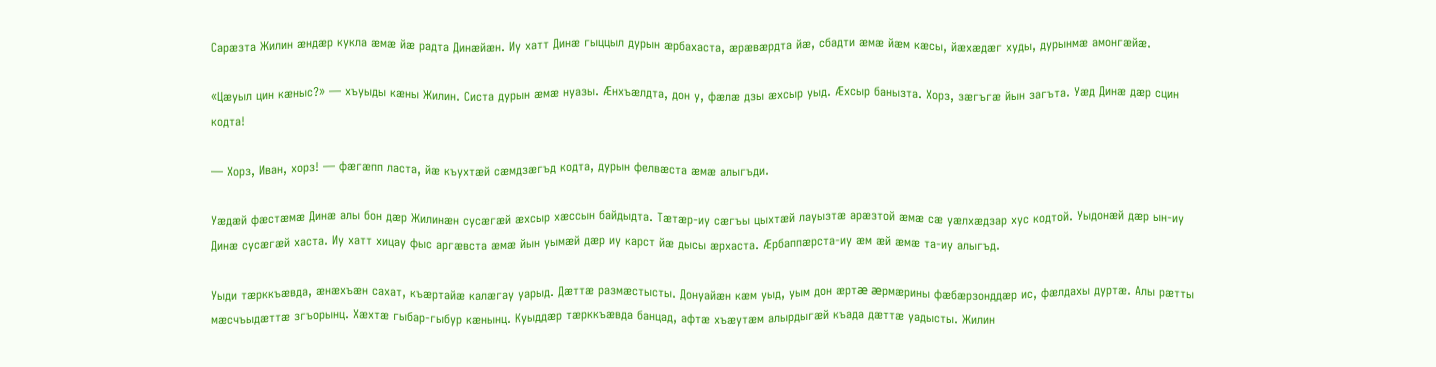Сарæзта Жилин æндæр кукла æмæ йæ радта Динæйæн. Иу хатт Динæ гыццыл дурын æрбахаста, æрæвæрдта йæ, сбадти æмæ йæм кæсы, йæхæдæг худы, дурынмæ амонгæйæ.

«Цæуыл цин кæныс?» — хъуыды кæны Жилин. Систа дурын æмæ нуазы. Æнхъæлдта, дон у, фæлæ дзы æхсыр уыд. Æхсыр банызта. Хорз, зæгъгæ йын загъта. Уæд Динæ дæр сцин кодта!

— Хорз, Иван, хорз! — фæгæпп ласта, йæ къухтæй сæмдзæгъд кодта, дурын фелвæста æмæ алыгъди.

Уæдæй фæстæмæ Динæ алы бон дæр Жилинæн сусæгæй æхсыр хæссын байдыдта. Тæтæр-иу сæгъы цыхтæй лауызтæ арæзтой æмæ сæ уæлхæдзар хус кодтой. Уыдонæй дæр ын-иу Динæ сусæгæй хаста. Иу хатт хицау фыс аргæвста æмæ йын уымæй дæр иу карст йæ дысы æрхаста. Æрбаппæрста-иу æм æй æмæ та-иу алыгъд.

Уыди тæрккъæвда, æнæхъæн сахат, къæртайæ калæгау уарыд. Дæттæ размæстысты. Донуайæн кæм уыд, уым дон æртæ æрмæрины фæбæрзонддæр ис, фæлдахы дуртæ. Алы рæтты мæсчъыдæттæ згъорынц. Хæхтæ гыбар-гыбур кæнынц. Куыддæр тæрккъæвда банцад, афтæ хъæутæм алырдыгæй къада дæттæ уадысты. Жилин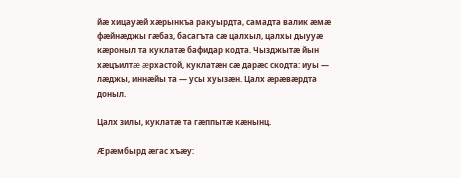йæ хицауæй хæрынкъа ракуырдта, самадта валик æмæ фæйнæджы гæбаз, басагъта сæ цалхыл, цалхы дыууæ кæроныл та куклатæ бафидар кодта. Чызджытæ йын хæцъилтæ æрхастой, куклатæн сæ дарæс скодта: иуы — лæджы, иннæйы та — усы хуызæн. Цалх æрæвæрдта доныл.

Цалх зилы, куклатæ та гæппытæ кæнынц.

Æрæмбырд æгас хъæу: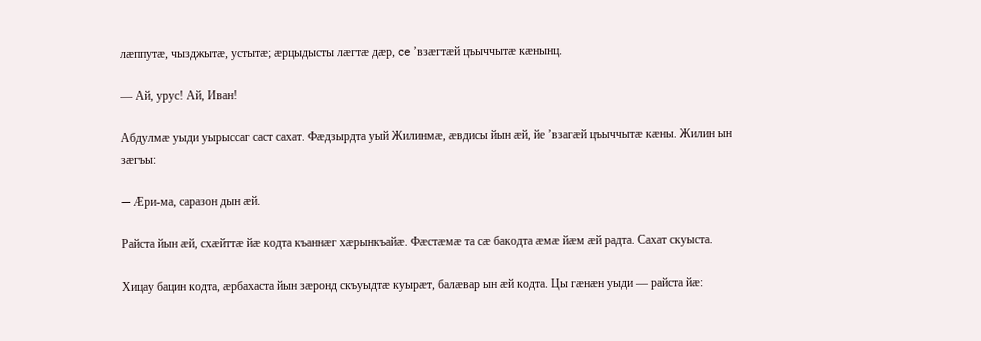лæппутæ, чызджытæ, устытæ; æрцыдысты лæгтæ дæр, ce ’взæгтæй цъыччытæ кæнынц.

— Ай, урус! Ай, Иван!

Абдулмæ уыди уырыссаг саст сахат. Фæдзырдта уый Жилинмæ, æвдисы йын æй, йе ’взагæй цъыччытæ кæны. Жилин ын зæгъы:

— Æри-ма, саразон дын æй.

Райста йын æй, схæйттæ йæ кодта къаннæг хæрынкъайæ. Фæстæмæ та сæ бакодта æмæ йæм æй радта. Сахат скуыста.

Хицау бацин кодта, æрбахаста йын зæронд скъуыдтæ куырæт, балæвар ын æй кодта. Цы гæнæн уыди — райста йæ: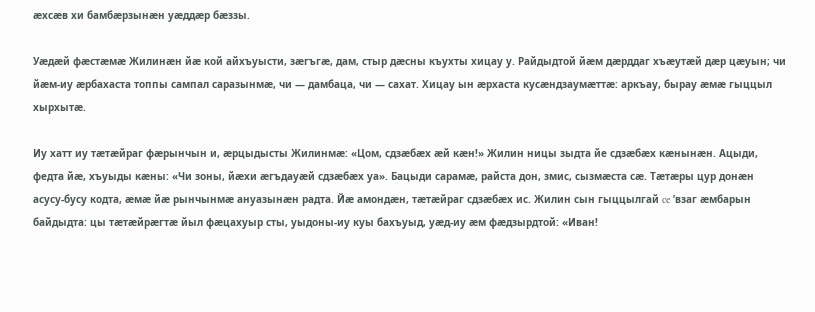æхсæв хи бамбæрзынæн уæддæр бæззы.

Уæдæй фæстæмæ Жилинæн йæ кой айхъуысти, зæгъгæ, дам, стыр дæсны къухты хицау у. Райдыдтой йæм дæрддаг хъæутæй дæр цæуын; чи йæм-иу æрбахаста топпы сампал саразынмæ, чи — дамбаца, чи — сахат. Хицау ын æрхаста кусæндзаумæттæ: аркъау, бырау æмæ гыццыл хырхытæ.

Иу хатт иу тæтæйраг фæрынчын и, æрцыдысты Жилинмæ: «Цом, сдзæбæх æй кæн!» Жилин ницы зыдта йе сдзæбæх кæнынæн. Ацыди, федта йæ, хъуыды кæны: «Чи зоны, йæхи æгъдауæй сдзæбæх уа». Бацыди сарамæ, райста дон, змис, сызмæста сæ. Тæтæры цур донæн асусу-бусу кодта, æмæ йæ рынчынмæ ануазынæн радта. Йæ амондæн, тæтæйраг сдзæбæх ис. Жилин сын гыццылгай ce ’взаг æмбарын байдыдта: цы тæтæйрæгтæ йыл фæцахуыр сты, уыдоны-иу куы бахъуыд, уæд-иу æм фæдзырдтой: «Иван!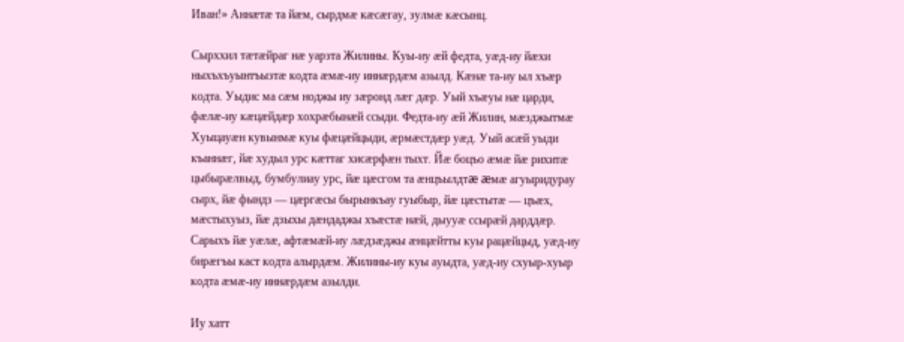Иван!» Аннæтæ та йæм, сырдмæ кæсæгау, зулмæ кæсынц.

Сырххил тæтæйраг нæ уарзта Жилины. Куы-иу æй федта, уæд-иу йæхи ныхъхъуынтъызтæ кодта æмæ-иу иннæрдæм азылд. Кæнæ та-иу ыл хъæр кодта. Уыдис ма сæм ноджы иу зæронд лæг дæр. Уый хъæуы нæ царди, фæлæ-иу кæцæйдæр хохрæбынæй ссыди. Федта-иу æй Жилин, мæзджытмæ Хуыцауæн кувынмæ куы фæцæйцыди, æрмæстдæр уæд. Уый асæй уыди къаннæг, йæ худыл урс кæттаг хисæрфæн тыхт. Йæ боцъо æмæ йæ рихитæ цыбырæлвыд, бумбулиау урс, йæ цæсгом та æнцъылдтæ æмæ агуыридурау сырх, йæ фындз — цæргæсы бырынкъау гуыбыр, йæ цæстытæ — цъæх, мæстыхуыз, йæ дзыхы дæндаджы хъæстæ нæй, дыууæ ссырæй дарддæр. Сарыхъ йæ уæлæ, афтæмæй-иу лæдзæджы æнцæйтты куы рацæйцыд, уæд-иу бирæгъы каст кодта алырдæм. Жилины-иу куы ауыдта, уæд-иу схуыр-хуыр кодта æмæ-иу иннæрдæм азылди.

Иу хатт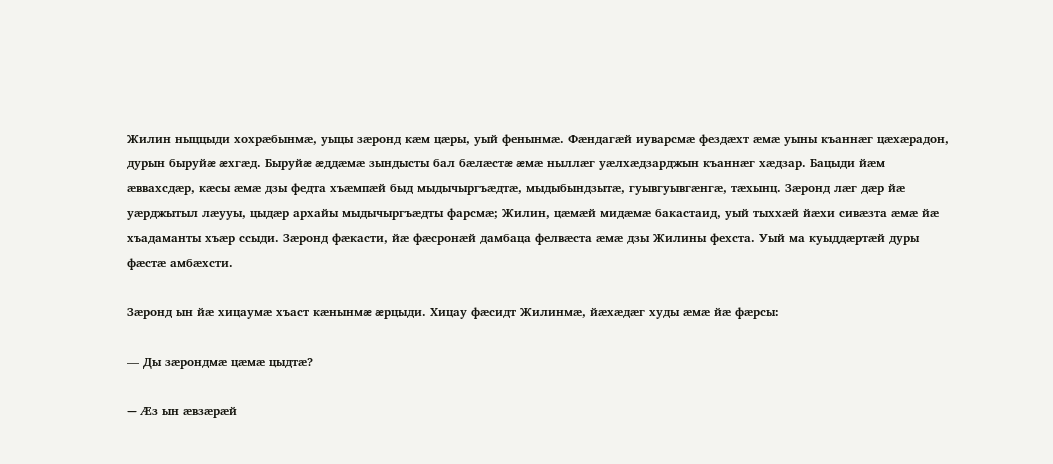Жилин ныццыди хохрæбынмæ, уыцы зæронд кæм цæры, уый фенынмæ. Фæндагæй иуварсмæ фездæхт æмæ уыны къаннæг цæхæрадон, дурын быруйæ æхгæд. Быруйæ æддæмæ зындысты бал бæлæстæ æмæ ныллæг уæлхæдзарджын къаннæг хæдзар. Бацыди йæм æввахсдæр, кæсы æмæ дзы федта хъæмпæй быд мыдычыргъæдтæ, мыдыбындзытæ, гуывгуывгæнгæ, тæхынц. Зæронд лæг дæр йæ уæрджытыл лæууы, цыдæр архайы мыдычыргъæдты фарсмæ; Жилин, цæмæй мидæмæ бакастаид, уый тыххæй йæхи сивæзта æмæ йæ хъадаманты хъæр ссыди. Зæронд фæкасти, йæ фæсронæй дамбаца фелвæста æмæ дзы Жилины фехста. Уый ма куыддæртæй дуры фæстæ амбæхсти.

Зæронд ын йæ хицаумæ хъаст кæнынмæ æрцыди. Хицау фæсидт Жилинмæ, йæхæдæг худы æмæ йæ фæрсы:

— Ды зæрондмæ цæмæ цыдтæ?

— Æз ын æвзæрæй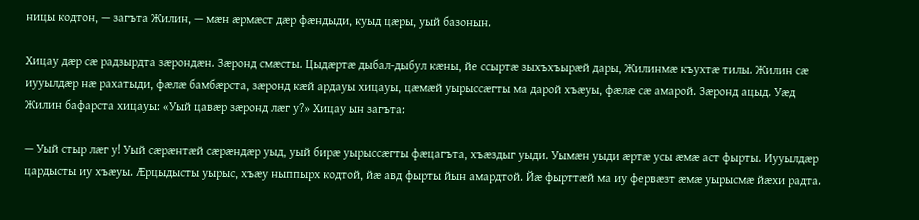ницы кодтон, — загъта Жилин, — мæн æрмæст дæр фæндыди, куыд цæры, уый базонын.

Хицау дæр сæ радзырдта зæрондæн. Зæронд смæсты. Цыдæртæ дыбал-дыбул кæны, йе ссыртæ зыхъхъырæй дары, Жилинмæ къухтæ тилы. Жилин сæ иууылдæр нæ рахатыди, фæлæ бамбæрста, зæронд кæй ардауы хицауы, цæмæй уырыссæгты ма дарой хъæуы, фæлæ сæ амарой. Зæронд ацыд. Уæд Жилин бафарста хицауы: «Уый цавæр зæронд лæг у?» Хицау ын загъта:

— Уый стыр лæг у! Уый сæрæнтæй сæрæндæр уыд, уый бирæ уырыссæгты фæцагъта, хъæздыг уыди. Уымæн уыди æртæ усы æмæ аст фырты. Иууылдæр цардысты иу хъæуы. Æрцыдысты уырыс, хъæу ныппырх кодтой, йæ авд фырты йын амардтой. Йæ фырттæй ма иу фервæзт æмæ уырысмæ йæхи радта.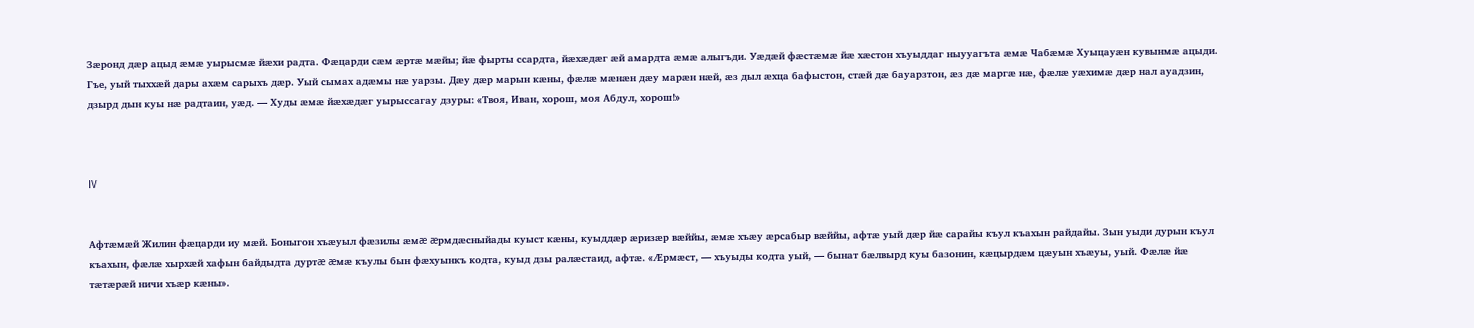Зæронд дæр ацыд æмæ уырысмæ йæхи радта. Фæцарди сæм æртæ мæйы; йæ фырты ссардта, йæхæдæг æй амардта æмæ алыгъди. Уæдæй фæстæмæ йæ хæстон хъуыддаг ныууагъта æмæ Чабæмæ Хуыцауæн кувынмæ ацыди. Гъе, уый тыххæй дары ахæм сарыхъ дæр. Уый сымах адæмы нæ уарзы. Дæу дæр марын кæны, фæлæ мæнæн дæу марæн нæй, æз дыл æхца бафыстон, стæй дæ бауарзтон, æз дæ маргæ нæ, фæлæ уæхимæ дæр нал ауадзин, дзырд дын куы нæ радтаин, уæд. — Худы æмæ йæхæдæг уырыссагау дзуры: «Твоя, Иван, хорош, моя Абдул, хорош!»



IV


Афтæмæй Жилин фæцарди иу мæй. Боныгон хъæуыл фæзилы æмæ æрмдæсныйады куыст кæны, куыддæр æризæр вæййы, æмæ хъæу æрсабыр вæййы, афтæ уый дæр йæ сарайы къул къахын райдайы. Зын уыди дурын къул къахын, фæлæ хырхæй хафын байдыдта дуртæ æмæ къулы бын фæхуынкъ кодта, куыд дзы ралæстаид, афтæ. «Æрмæст, — хъуыды кодта уый, — бынат бæлвырд куы базонин, кæцырдæм цæуын хъæуы, уый. Фæлæ йæ тæтæрæй ничи хъæр кæны».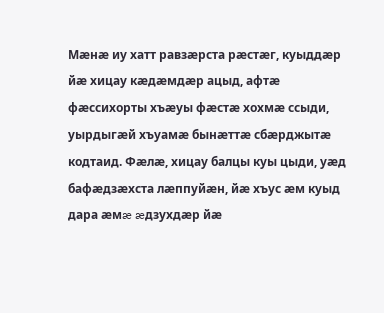Мæнæ иу хатт равзæрста рæстæг, куыддæр йæ хицау кæдæмдæр ацыд, афтæ фæссихорты хъæуы фæстæ хохмæ ссыди, уырдыгæй хъуамæ бынæттæ сбæрджытæ кодтаид. Фæлæ, хицау балцы куы цыди, уæд бафæдзæхста лæппуйæн, йæ хъус æм куыд дара æмæ æдзухдæр йæ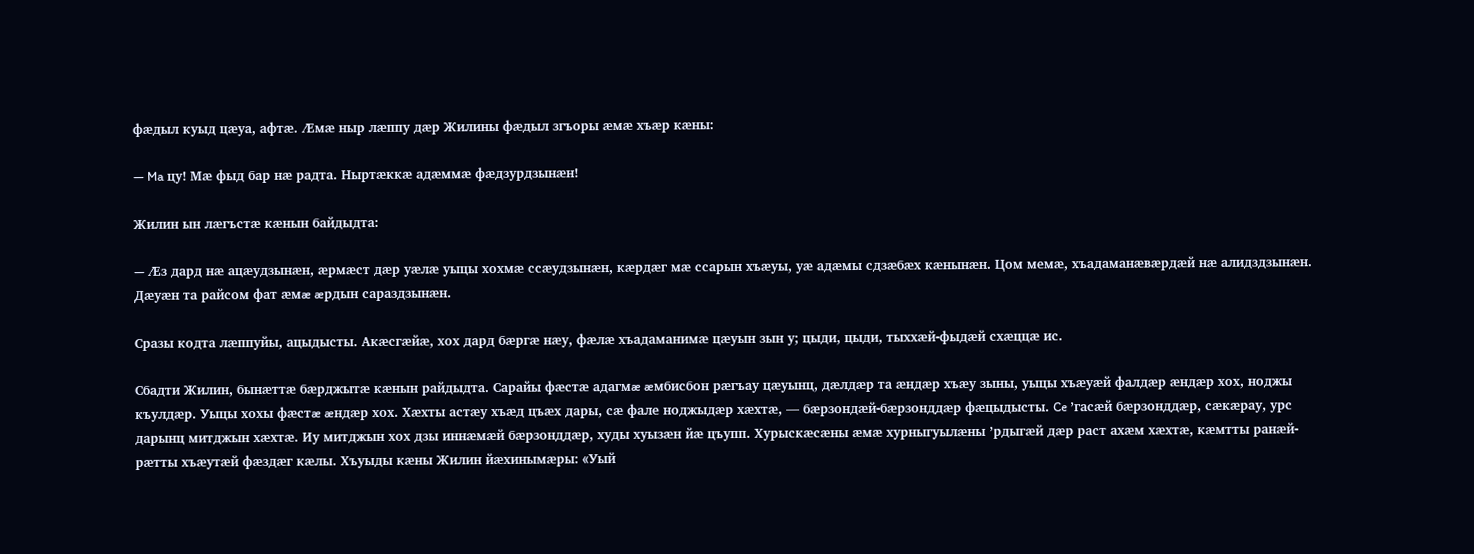фæдыл куыд цæуа, афтæ. Æмæ ныр лæппу дæр Жилины фæдыл згъоры æмæ хъæр кæны:

— Ma цу! Мæ фыд бар нæ радта. Ныртæккæ адæммæ фæдзурдзынæн!

Жилин ын лæгъстæ кæнын байдыдта:

— Æз дард нæ ацæудзынæн, æрмæст дæр уæлæ уыцы хохмæ ссæудзынæн, кæрдæг мæ ссарын хъæуы, уæ адæмы сдзæбæх кæнынæн. Цом мемæ, хъадаманæвæрдæй нæ алидздзынæн. Дæуæн та райсом фат æмæ æрдын сараздзынæн.

Сразы кодта лæппуйы, ацыдысты. Акæсгæйæ, хох дард бæргæ нæу, фæлæ хъадаманимæ цæуын зын у; цыди, цыди, тыххæй-фыдæй схæццæ ис.

Сбадти Жилин, бынæттæ бæрджытæ кæнын райдыдта. Сарайы фæстæ адагмæ æмбисбон рæгъау цæуынц, дæлдæр та æндæр хъæу зыны, уыцы хъæуæй фалдæр æндæр хох, ноджы къулдæр. Уыцы хохы фæстæ æндæр хох. Хæхты астæу хъæд цъæх дары, сæ фале ноджыдæр хæхтæ, — бæрзондæй-бæрзонддæр фæцыдысты. Ce ’гасæй бæрзонддæр, сæкæрау, урс дарынц митджын хæхтæ. Иу митджын хох дзы иннæмæй бæрзонддæр, худы хуызæн йæ цъупп. Хурыскæсæны æмæ хурныгуылæны ’рдыгæй дæр раст ахæм хæхтæ, кæмтты ранæй-рæтты хъæутæй фæздæг кæлы. Хъуыды кæны Жилин йæхинымæры: «Уый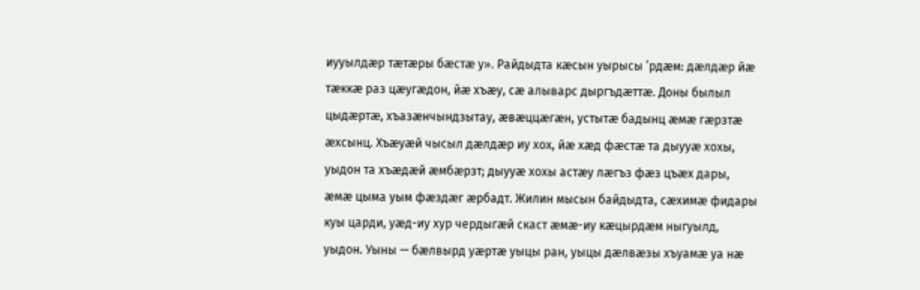иууылдæр тæтæры бæстæ у». Райдыдта кæсын уырысы ’рдæм: дæлдæр йæ тæккæ раз цæугæдон, йæ хъæу, сæ алыварс дыргъдæттæ. Доны былыл цыдæртæ, хъазæнчындзытау, æвæццæгæн, устытæ бадынц æмæ гæрзтæ æхсынц. Хъæуæй чысыл дæлдæр иу хох, йæ хæд фæстæ та дыууæ хохы, уыдон та хъæдæй æмбæрзт; дыууæ хохы астæу лæгъз фæз цъæх дары, æмæ цыма уым фæздæг æрбадт. Жилин мысын байдыдта, сæхимæ фидары куы царди, уæд-иу хур чердыгæй скаст æмæ-иу кæцырдæм ныгуылд, уыдон. Уыны — бæлвырд уæртæ уыцы ран, уыцы дæлвæзы хъуамæ уа нæ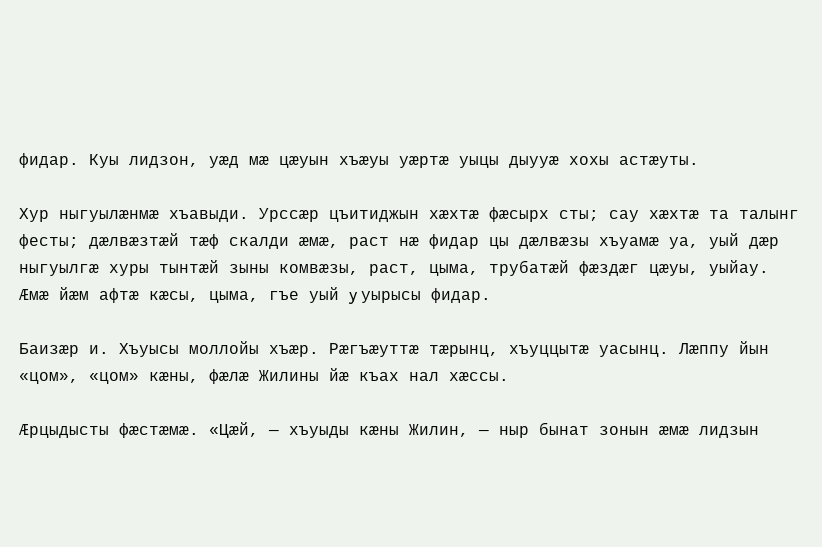фидар. Куы лидзон, уæд мæ цæуын хъæуы уæртæ уыцы дыууæ хохы астæуты.

Хур ныгуылæнмæ хъавыди. Урссæр цъитиджын хæхтæ фæсырх сты; сау хæхтæ та талынг фесты; дæлвæзтæй тæф скалди æмæ, раст нæ фидар цы дæлвæзы хъуамæ уа, уый дæр ныгуылгæ хуры тынтæй зыны комвæзы, раст, цыма, трубатæй фæздæг цæуы, уыйау. Æмæ йæм афтæ кæсы, цыма, гъе уый y уырысы фидар.

Баизæр и. Хъуысы моллойы хъæр. Рæгъæуттæ тæрынц, хъуццытæ уасынц. Лæппу йын «цом», «цом» кæны, фæлæ Жилины йæ къах нал хæссы.

Æрцыдысты фæстæмæ. «Цæй, — хъуыды кæны Жилин, — ныр бынат зонын æмæ лидзын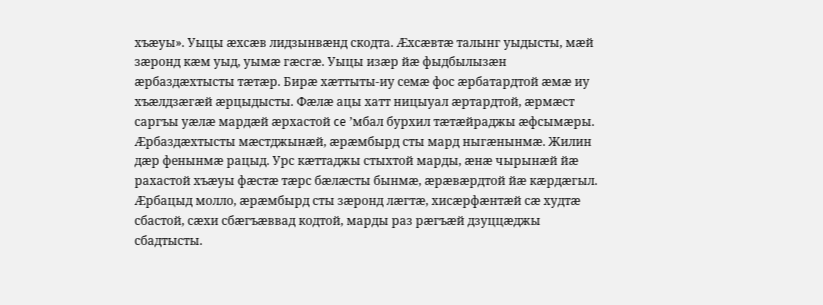хъæуы». Уыцы æхсæв лидзынвæнд скодта. Æхсæвтæ талынг уыдысты, мæй зæронд кæм уыд, уымæ гæсгæ. Уыцы изæр йæ фыдбылызæн æрбаздæхтысты тæтæр. Бирæ хæттыты-иу семæ фос æрбатардтой æмæ иу хъæлдзæгæй æрцыдысты. Фæлæ ацы хатт ницыуал æртардтой, æрмæст саргъы уæлæ мардæй æрхастой ce ’мбал бурхил тæтæйраджы æфсымæры. Æрбаздæхтысты мæстджынæй, æрæмбырд сты мард ныгæнынмæ. Жилин дæр фенынмæ рацыд. Урс кæттаджы стыхтой марды, æнæ чырынæй йæ рахастой хъæуы фæстæ тæрс бæлæсты бынмæ, æрæвæрдтой йæ кæрдæгыл. Æрбацыд молло, æрæмбырд сты зæронд лæгтæ, хисæрфæнтæй сæ худтæ сбастой, сæхи сбæгъæввад кодтой, марды раз рæгъæй дзуццæджы сбадтысты.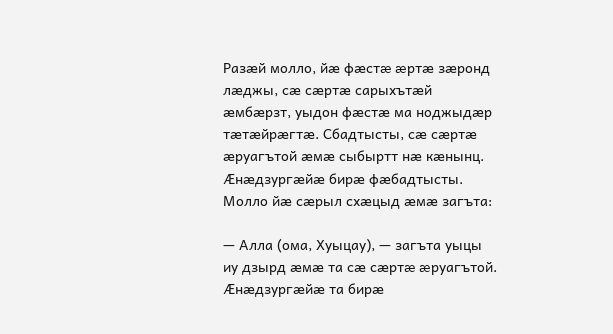Разæй молло, йæ фæстæ æртæ зæронд лæджы, сæ сæртæ сарыхътæй æмбæрзт, уыдон фæстæ ма ноджыдæр тæтæйрæгтæ. Сбадтысты, сæ сæртæ æруагътой æмæ сыбыртт нæ кæнынц. Æнæдзургæйæ бирæ фæбадтысты. Молло йæ сæрыл схæцыд æмæ загъта:

— Алла (ома, Хуыцау), — загъта уыцы иу дзырд æмæ та сæ сæртæ æруагътой. Æнæдзургæйæ та бирæ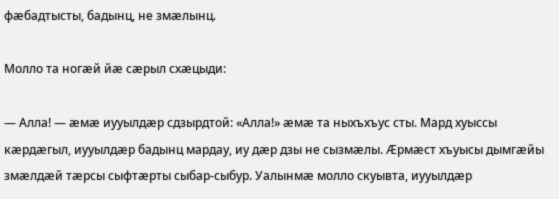фæбадтысты, бадынц, не змæлынц.

Молло та ногæй йæ сæрыл схæцыди:

— Алла! — æмæ иууылдæр сдзырдтой: «Алла!» æмæ та ныхъхъус сты. Мард хуыссы кæрдæгыл, иууылдæр бадынц мардау, иу дæр дзы не сызмæлы. Æрмæст хъуысы дымгæйы змæлдæй тæрсы сыфтæрты сыбар-сыбур. Уалынмæ молло скуывта, иууылдæр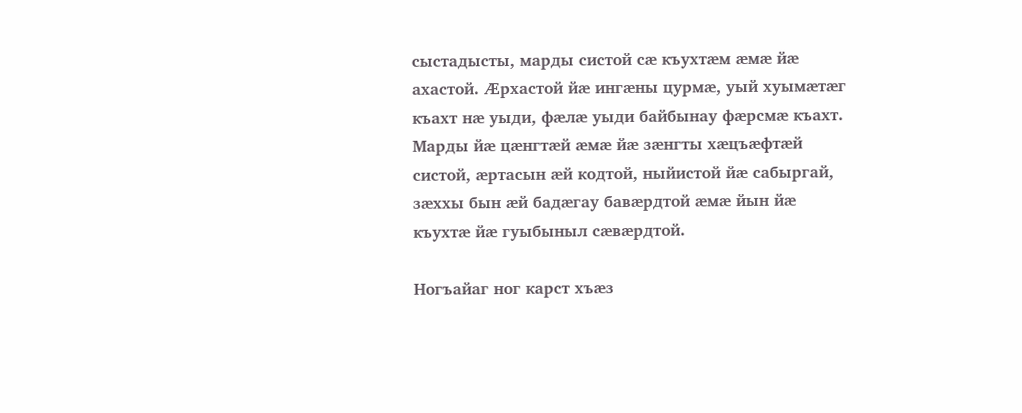сыстадысты, марды систой сæ къухтæм æмæ йæ ахастой. Æрхастой йæ ингæны цурмæ, уый хуымæтæг къахт нæ уыди, фæлæ уыди байбынау фæрсмæ къахт. Марды йæ цæнгтæй æмæ йæ зæнгты хæцъæфтæй систой, æртасын æй кодтой, ныйистой йæ сабыргай, зæххы бын æй бадæгау бавæрдтой æмæ йын йæ къухтæ йæ гуыбыныл сæвæрдтой.

Ногъайаг ног карст хъæз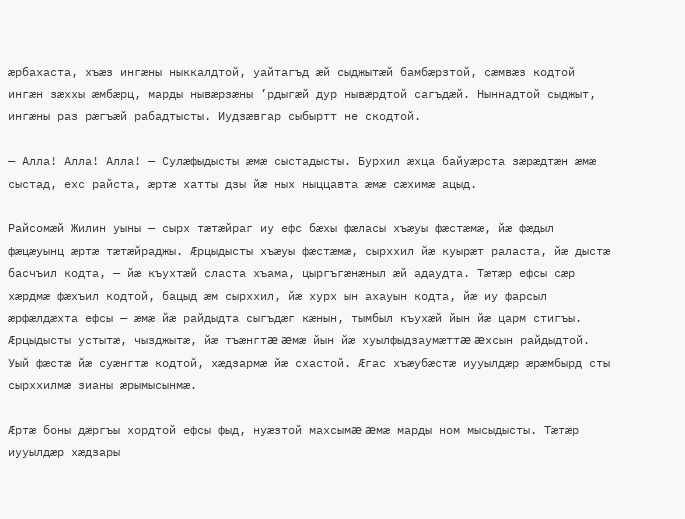æрбахаста, хъæз ингæны ныккалдтой, уайтагъд æй сыджытæй бамбæрзтой, сæмвæз кодтой ингæн зæххы æмбæрц, марды нывæрзæны ’рдыгæй дур нывæрдтой сагъдæй. Ныннадтой сыджыт, ингæны раз рæгъæй рабадтысты. Иудзæвгар сыбыртт не скодтой.

— Алла! Алла! Алла! — Сулæфыдысты æмæ сыстадысты. Бурхил æхца байуæрста зæрæдтæн æмæ сыстад, ехс райста, æртæ хатты дзы йæ ных ныццавта æмæ сæхимæ ацыд.

Райсомæй Жилин уыны — сырх тæтæйраг иу ефс бæхы фæласы хъæуы фæстæмæ, йæ фæдыл фæцæуынц æртæ тæтæйраджы. Æрцыдысты хъæуы фæстæмæ, сырххил йæ куырæт раласта, йæ дыстæ басчъил кодта, — йæ къухтæй сласта хъама, цыргъгæнæныл æй адаудта. Тæтæр ефсы сæр хæрдмæ фæхъил кодтой, бацыд æм сырххил, йæ хурх ын ахауын кодта, йæ иу фарсыл æрфæлдæхта ефсы — æмæ йæ райдыдта сыгъдæг кæнын, тымбыл къухæй йын йæ царм стигъы. Æрцыдысты устытæ, чызджытæ, йæ тъæнгтæ æмæ йын йæ хуылфыдзаумæттæ æхсын райдыдтой. Уый фæстæ йæ суæнгтæ кодтой, хæдзармæ йæ схастой. Æгас хъæубæстæ иууылдæр æрæмбырд сты сырххилмæ зианы æрымысынмæ.

Æртæ боны дæргъы хордтой ефсы фыд, нуæзтой махсымæ æмæ марды ном мысыдысты. Тæтæр иууылдæр хæдзары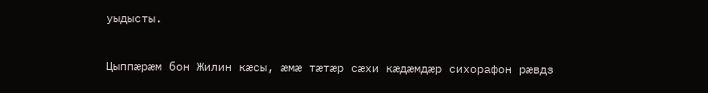уыдысты.

Цыппæрæм бон Жилин кæсы, æмæ тæтæр сæхи кæдæмдæр сихорафон рæвдз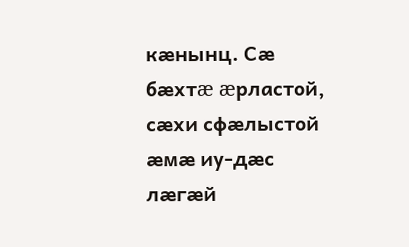кæнынц. Сæ бæхтæ æрластой, сæхи сфæлыстой æмæ иу-дæс лæгæй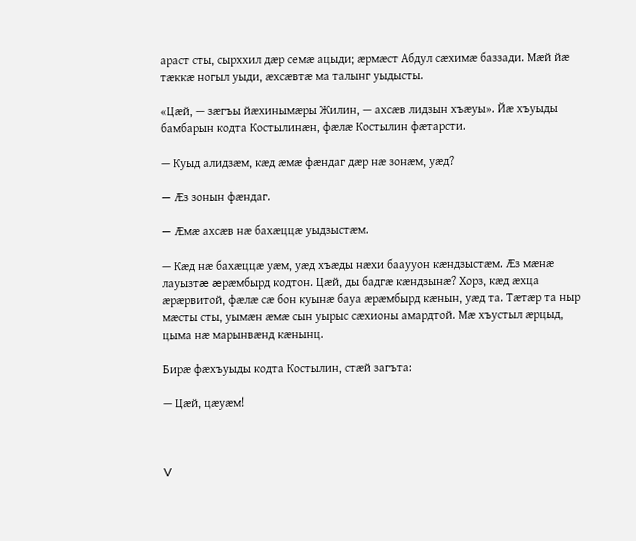араст сты, сырххил дæр семæ ацыди; æрмæст Абдул сæхимæ баззади. Мæй йæ тæккæ ногыл уыди, æхсæвтæ ма талынг уыдысты.

«Цæй, — зæгъы йæхинымæры Жилин, — ахсæв лидзын хъæуы». Йæ хъуыды бамбарын кодта Костылинæн, фæлæ Костылин фæтарсти.

— Куыд алидзæм, кæд æмæ фæндаг дæр нæ зонæм, уæд?

— Æз зонын фæндаг.

— Æмæ ахсæв нæ бахæццæ уыдзыстæм.

— Кæд нæ бахæццæ уæм, уæд хъæды нæхи бааууон кæндзыстæм. Æз мæнæ лауызтæ æрæмбырд кодтон. Цæй, ды бадгæ кæндзынæ? Хорз, кæд æхца æрæрвитой, фæлæ сæ бон куынæ бауа æрæмбырд кæнын, уæд та. Тæтæр та ныр мæсты сты, уымæн æмæ сын уырыс сæхионы амардтой. Мæ хъустыл æрцыд, цыма нæ марынвæнд кæнынц.

Бирæ фæхъуыды кодта Костылин, стæй загъта:

— Цæй, цæуæм!



V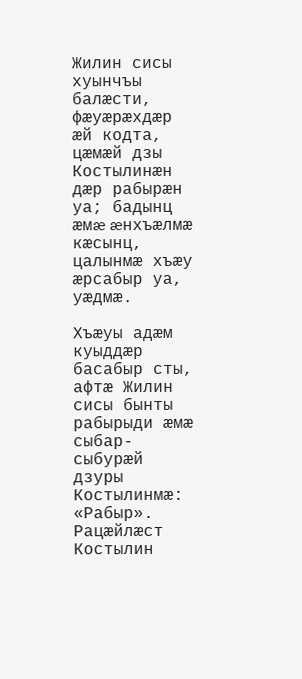Жилин сисы хуынчъы балæсти, фæуæрæхдæр æй кодта, цæмæй дзы Костылинæн дæр рабырæн уа; бадынц æмæ æнхъæлмæ кæсынц, цалынмæ хъæу æрсабыр уа, уæдмæ.

Хъæуы адæм куыддæр басабыр сты, афтæ Жилин сисы бынты рабырыди æмæ сыбар-сыбурæй дзуры Костылинмæ: «Рабыр». Рацæйлæст Костылин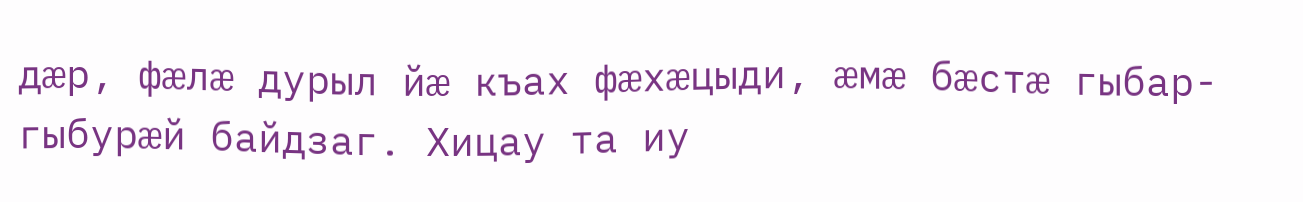дæр, фæлæ дурыл йæ къах фæхæцыди, æмæ бæстæ гыбар-гыбурæй байдзаг. Хицау та иу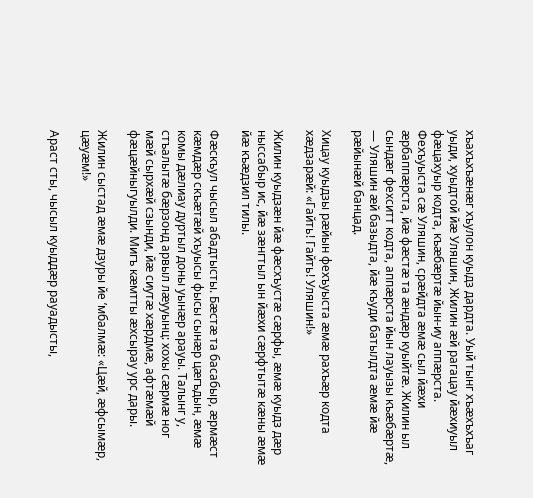хъахъхъæнæг хъулон куыдз дардта. Уый тынг хъæхъхъаг уыди, хуыдтой йæ Уляшин, Жилин æй рагацау йæхиуыл фæцахуыр кодта, къæбæртæ йын-иу аппæрста. Фехъуыста сæ Уляшин, срæйдта æмæ сыл йæхи æрбаппæрста, йæ фæстæ та æндæр куыйтæ. Жилин ыл сындæг фехситт кодта, аппæрста йын лауызы къæбæртæ, — Уляшин æй базыдта, йæ къуди батылдта æмæ йæ рæйынæй банцад.

Хицау куыдзы рæйын фехъуыста æмæ рахъæр кодта хæдзарæй: «Гайть! Гайть! Уляшин!»

Жилин куыдзæн йæ фæсхъустæ сæрфы, æмæ куыдз дæр ныссабыр ис, йæ зæнгтыл ын йæхи сæрфтытæ кæны æмæ йæ къæдзил тилы.

Фæскъул чысыл абадтысты. Бæстæ та басабыр, æрмæст кæмдæр скъæтæй хъуысы фысы сынæр цæгъдын, æмæ комы дæлиау дуртыл доны уынæр арауы. Талынг у, стъалытæ бæрзонд арвыл лæууынц: хохы сæрмæ ног мæй сырхæй сзынди, йæ сиутæ хæрдмæ, афтæмæй фæцæйныгуылди. Мигъ кæмтты æхсырау урс дары.

Жилин сыстад æмæ дзуры йе ’мбалмæ: «Цæй, æфсымæр, цæуæм!»

Араст сты, чысыл куыддæр рауадысты,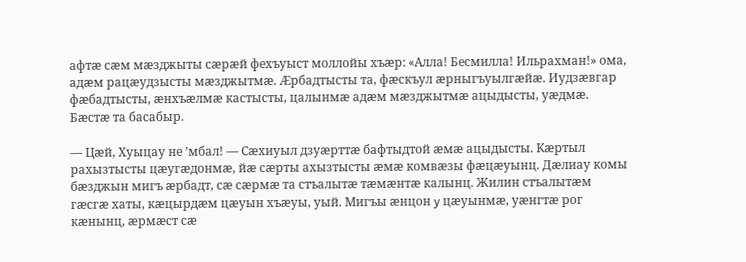афтæ сæм мæзджыты сæрæй фехъуыст моллойы хъæр: «Алла! Бесмилла! Ильрахман!» ома, адæм рацæудзысты мæзджытмæ. Æрбадтысты та, фæскъул æрныгъуылгæйæ. Иудзæвгар фæбадтысты, æнхъæлмæ кастысты, цалынмæ адæм мæзджытмæ ацыдысты, уæдмæ. Бæстæ та басабыр.

— Цæй, Хуыцау не ’мбал! — Сæхиуыл дзуæрттæ бафтыдтой æмæ ацыдысты. Кæртыл рахызтысты цæугæдонмæ, йæ сæрты ахызтысты æмæ комвæзы фæцæуынц. Дæлиау комы бæзджын мигъ æрбадт, сæ сæрмæ та стъалытæ тæмæнтæ калынц. Жилин стъалытæм гæсгæ хаты, кæцырдæм цæуын хъæуы, уый. Мигъы æнцон y цæуынмæ, уæнгтæ рог кæнынц, æрмæст сæ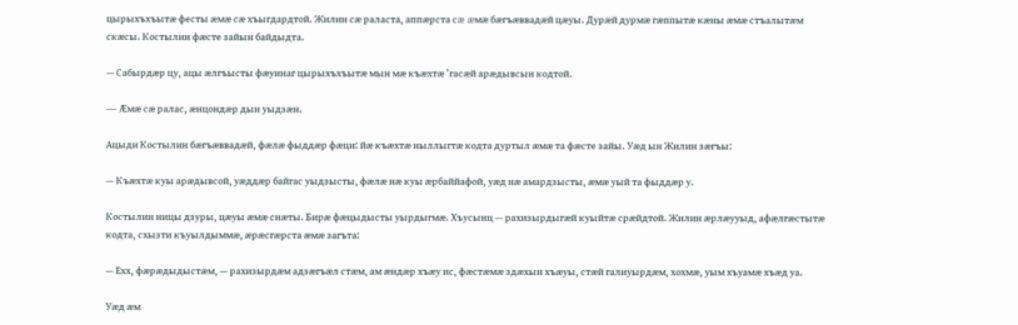цырыхъхъытæ фесты æмæ сæ хъыгдардтой. Жилин сæ раласта, аппæрста сæ æмæ бæгъæввадæй цæуы. Дурæй дурмæ гæппытæ кæны æмæ стъалытæм скæсы. Костылин фæсте зайын байдыдта.

— Сабырдæр цу, ацы æлгъысты фæуинаг цырыхъхъытæ мын мæ къæхтæ ’гасæй арæдывсын кодтой.

— Æмæ сæ ралас, æнцондæр дын уыдзæн.

Ацыди Костылин бæгъæввадæй, фæлæ фыддæр фæци: йæ къæхтæ ныллыгтæ кодта дуртыл æмæ та фæсте зайы. Уæд ын Жилин зæгъы:

— Къæхтæ куы арæдывсой, уæддæр байгас уыдзысты, фæлæ нæ куы æрбаййафой, уæд нæ амардзысты, æмæ уый та фыддæр у.

Костылин ницы дзуры, цæуы æмæ снæты. Бирæ фæцыдысты уырдыгмæ. Хъусынц — рахизырдыгæй куыйтæ срæйдтой. Жилин æрлæууыд, афæлгæстытæ кодта, схызти къуылдыммæ, æрæсгæрста æмæ загъта:

— Ехх, фæрæдыдыстæм, — рахизырдæм адзæгъæл стæм, ам æндæр хъæу ис, фæстæмæ здæхын хъæуы, стæй галиуырдæм, хохмæ, уым хъуамæ хъæд уа.

Уæд æм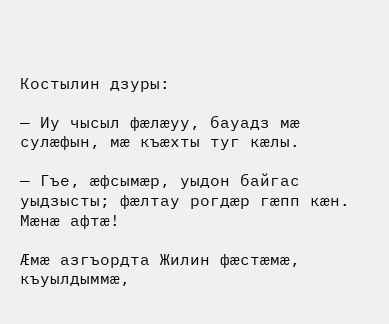Костылин дзуры:

— Иу чысыл фæлæуу, бауадз мæ сулæфын, мæ къæхты туг кæлы.

— Гъе, æфсымæр, уыдон байгас уыдзысты; фæлтау рогдæр гæпп кæн. Мæнæ афтæ!

Æмæ азгъордта Жилин фæстæмæ, къуылдыммæ,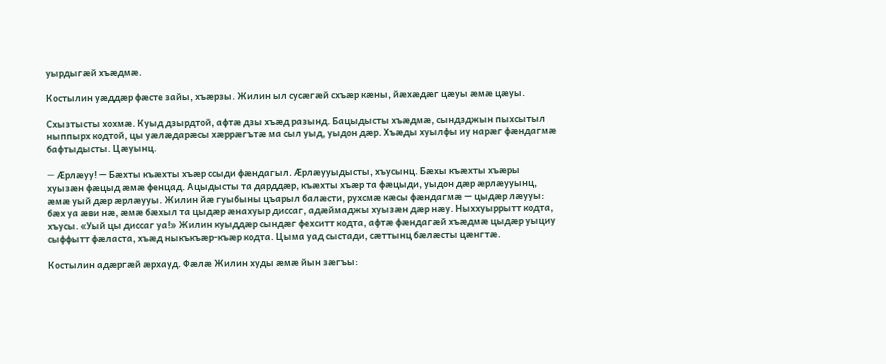уырдыгæй хъæдмæ.

Костылин уæддæр фæсте зайы, хъæрзы. Жилин ыл сусæгæй схъæр кæны, йæхæдæг цæуы æмæ цæуы.

Схызтысты хохмæ. Куыд дзырдтой, афтæ дзы хъæд разынд. Бацыдысты хъæдмæ, сындзджын пыхсытыл ныппырх кодтой, цы уæлæдарæсы хæррæгътæ ма сыл уыд, уыдон дæр. Хъæды хуылфы иу нарæг фæндагмæ бафтыдысты. Цæуынц.

— Æрлæуу! — Бæхты къæхты хъæр ссыди фæндагыл. Æрлæууыдысты, хъусынц. Бæхы къæхты хъæры хуызæн фæцыд æмæ фенцад. Ацыдысты та дарддæр, къæхты хъæр та фæцыди, уыдон дæр æрлæууынц, æмæ уый дæр æрлæууы. Жилин йæ гуыбыны цъарыл балæсти, рухсмæ кæсы фæндагмæ — цыдæр лæууы: бæх уа æви нæ, æмæ бæхыл та цыдæр æнахуыр диссаг, адæймаджы хуызæн дæр нæу. Ныххуыррытт кодта, хъусы. «Уый цы диссаг уа!» Жилин куыддæр сындæг фехситт кодта, афтæ фæндагæй хъæдмæ цыдæр уыциу сыффытт фæласта, хъæд ныкъкъæр-къæр кодта. Цыма уад сыстади, сæттынц бæлæсты цæнгтæ.

Костылин адæргæй æрхауд. Фæлæ Жилин худы æмæ йын зæгъы: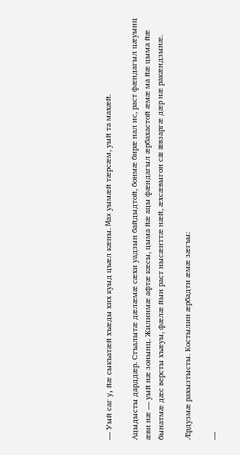— Уый саг y, йæ сыкъатæй хъæды хих куыд цъæл кæны. Max уымæй тæрсæм, уый та махæй.

Ацыдысты дарддæр. Стъалытæ дæлæмæ сæхи уадзын байдыдтой, бонмæ бирæ нал ис, раст фæндагыл цæуынц æви нæ — уый нæ зонынц. Жилинмæ афтæ кæсы, цыма йæ ацы фæндагыл æрбахастой æмæ ма йæ цыма йæ бынатмæ дæс версты хъæуы, фæлæ йын раст нысæнттæ нæй, æхсæвыгон сæ æвзаргæ дæр нæ ракæндзынæ.

Æрдузмæ рахызтысты. Костылин æрбадти æмæ зæгъы:

—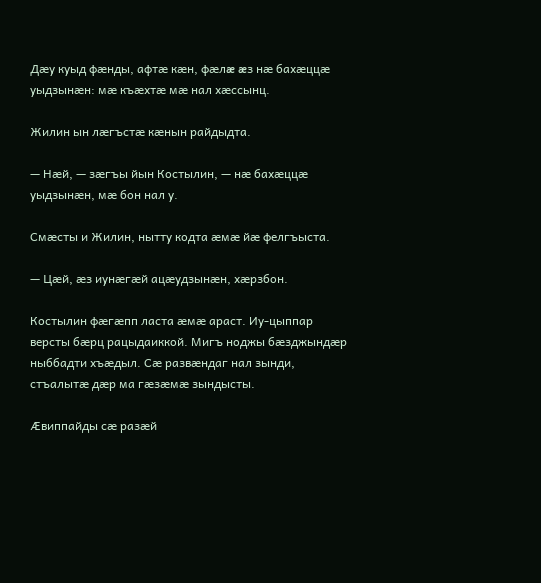Дæу куыд фæнды, афтæ кæн, фæлæ æз нæ бахæццæ уыдзынæн: мæ къæхтæ мæ нал хæссынц.

Жилин ын лæгъстæ кæнын райдыдта.

— Нæй, — зæгъы йын Костылин, — нæ бахæццæ уыдзынæн, мæ бон нал у.

Смæсты и Жилин, нытту кодта æмæ йæ фелгъыста.

— Цæй, æз иунæгæй ацæудзынæн, хæрзбон.

Костылин фæгæпп ласта æмæ араст. Иу-цыппар версты бæрц рацыдаиккой. Мигъ ноджы бæзджындæр ныббадти хъæдыл. Сæ развæндаг нал зынди, стъалытæ дæр ма гæзæмæ зындысты.

Æвиппайды сæ разæй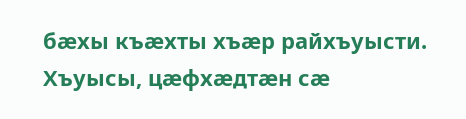бæхы къæхты хъæр райхъуысти. Хъуысы, цæфхæдтæн сæ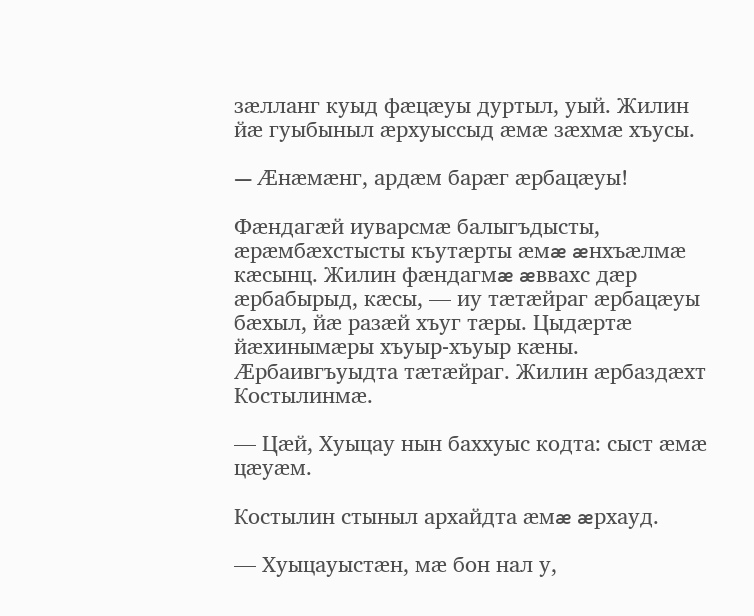зæлланг куыд фæцæуы дуртыл, уый. Жилин йæ гуыбыныл æрхуыссыд æмæ зæхмæ хъусы.

— Æнæмæнг, ардæм барæг æрбацæуы!

Фæндагæй иуварсмæ балыгъдысты, æрæмбæхстысты къутæрты æмæ æнхъæлмæ кæсынц. Жилин фæндагмæ æввахс дæр æрбабырыд, кæсы, — иу тæтæйраг æрбацæуы бæхыл, йæ разæй хъуг тæры. Цыдæртæ йæхинымæры хъуыр-хъуыр кæны. Æрбаивгъуыдта тæтæйраг. Жилин æрбаздæхт Костылинмæ.

— Цæй, Хуыцау нын баххуыс кодта: сыст æмæ цæуæм.

Костылин стыныл архайдта æмæ æрхауд.

— Хуыцауыстæн, мæ бон нал у,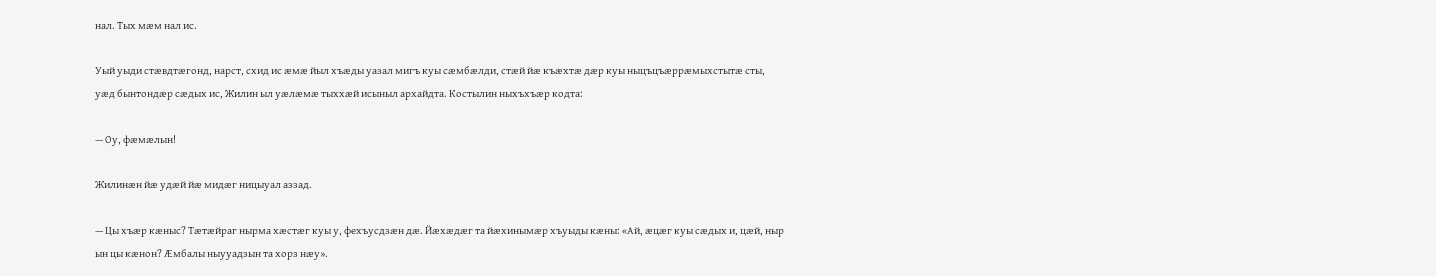нал. Тых мæм нал ис.

Уый уыди стæвдтæгонд, нарст, схид ис æмæ йыл хъæды уазал мигъ куы сæмбæлди, стæй йæ къæхтæ дæр куы ныцъцъæррæмыхстытæ сты, уæд бынтондæр сæдых ис, Жилин ыл уæлæмæ тыххæй исыныл архайдта. Костылин ныхъхъæр кодта:

— Оу, фæмæлын!

Жилинæн йæ удæй йæ мидæг ницыуал аззад.

— Цы хъæр кæныс? Тæтæйраг нырма хæстæг куы у, фехъусдзæн дæ. Йæхæдæг та йæхинымæр хъуыды кæны: «Ай, æцæг куы сæдых и, цæй, ныр ын цы кæнон? Æмбалы ныууадзын та хорз нæу».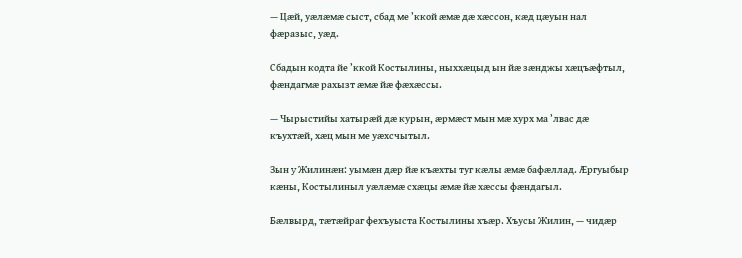— Цæй, уæлæмæ сыст, сбад ме ’ккой æмæ дæ хæссон, кæд цæуын нал фæразыс, уæд.

Сбадын кодта йе ’ккой Костылины, ныххæцыд ын йæ зæнджы хæцъæфтыл, фæндагмæ рахызт æмæ йæ фæхæссы.

— Чырыстийы хатырæй дæ курын, æрмæст мын мæ хурх ма ’лвас дæ къухтæй, хæц мын ме уæхсчытыл.

Зын y Жилинæн: уымæн дæр йæ къæхты туг кæлы æмæ бафæллад. Æргуыбыр кæны, Костылиныл уæлæмæ схæцы æмæ йæ хæссы фæндагыл.

Бæлвырд, тæтæйраг фехъуыста Костылины хъæр. Хъусы Жилин, — чидæр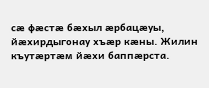сæ фæстæ бæхыл æрбацæуы, йæхирдыгонау хъæр кæны. Жилин къутæртæм йæхи баппæрста.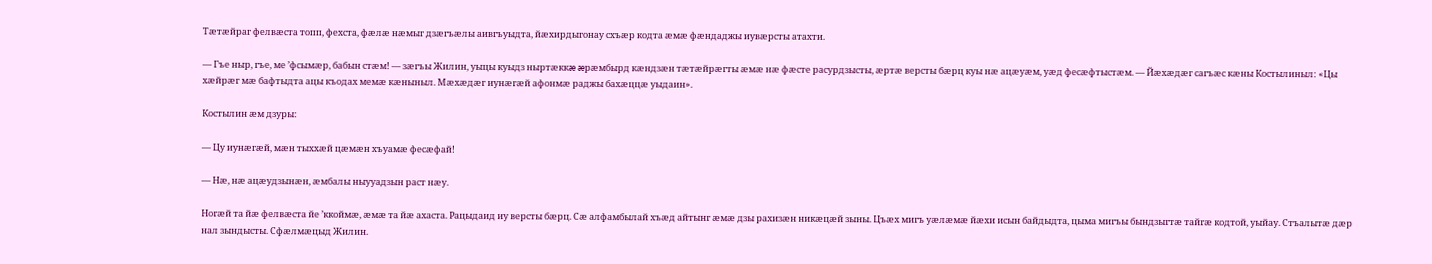Тæтæйраг фелвæста топп, фехста, фæлæ нæмыг дзæгъæлы аивгъуыдта, йæхирдыгонау схъæр кодта æмæ фæндаджы иувæрсты атахти.

— Гъе ныр, гъе, ме ’фсымæр, бабын стæм! — зæгъы Жилин, уыцы куыдз ныртæккæ æрæмбырд кæндзæн тæтæйрæгты æмæ нæ фæсте расурдзысты, æртæ версты бæрц куы нæ ацæуæм, уæд фесæфтыстæм. — Йæхæдæг сагъæс кæны Костылиныл: «Цы хæйрæг мæ бафтыдта ацы къодах мемæ кæныныл. Мæхæдæг иунæгæй афонмæ раджы бахæццæ уыдаин».

Костылин æм дзуры:

— Цу иунæгæй, мæн тыххæй цæмæн хъуамæ фесæфай!

— Нæ, нæ ацæудзынæн, æмбалы ныууадзын раст нæу.

Ногæй та йæ фелвæста йе ’ккоймæ, æмæ та йæ ахаста. Рацыдаид иу версты бæрц. Сæ алфамбылай хъæд айтынг æмæ дзы рахизæн никæцæй зыны. Цъæх мигъ уæлæмæ йæхи исын байдыдта, цыма мигъы бындзыгтæ тайгæ кодтой, уыйау. Стъалытæ дæр нал зындысты. Сфæлмæцыд Жилин.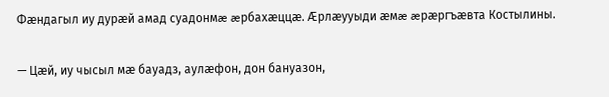Фæндагыл иу дурæй амад суадонмæ æрбахæццæ. Æрлæууыди æмæ æрæргъæвта Костылины.

— Цæй, иу чысыл мæ бауадз, аулæфон, дон бануазон,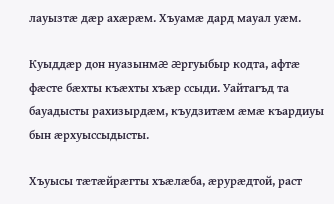лауызтæ дæр ахæрæм. Хъуамæ дард мауал уæм.

Куыддæр дон нуазынмæ æргуыбыр кодта, афтæ фæсте бæхты къæхты хъæр ссыди. Уайтагъд та бауадысты рахизырдæм, къудзитæм æмæ къардиуы бын æрхуыссыдысты.

Хъуысы тæтæйрæгты хъæлæба, æрурæдтой, раст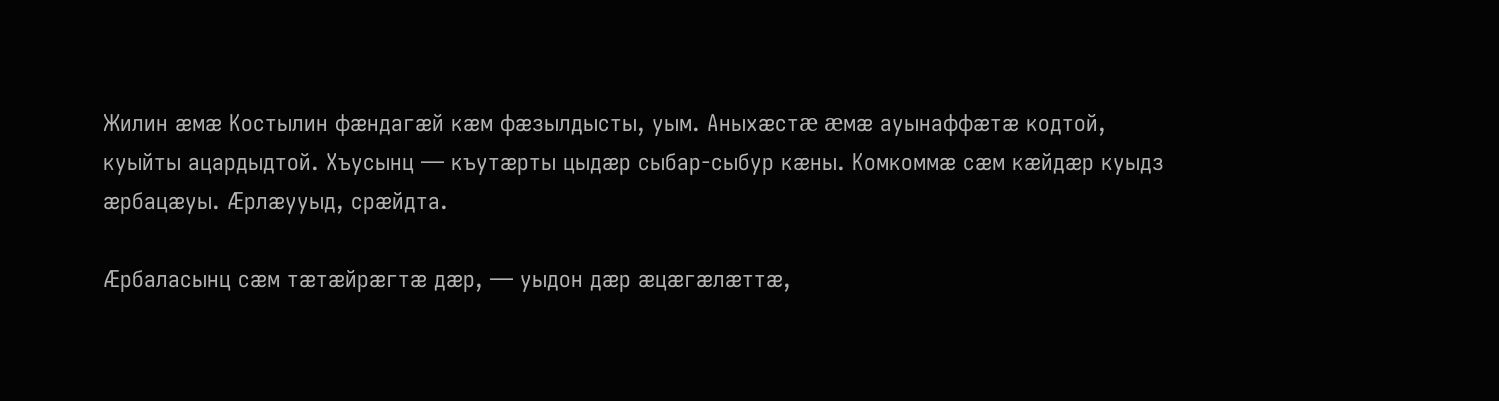Жилин æмæ Костылин фæндагæй кæм фæзылдысты, уым. Аныхæстæ æмæ ауынаффæтæ кодтой, куыйты ацардыдтой. Хъусынц — къутæрты цыдæр сыбар-сыбур кæны. Комкоммæ сæм кæйдæр куыдз æрбацæуы. Æрлæууыд, срæйдта.

Æрбаласынц сæм тæтæйрæгтæ дæр, — уыдон дæр æцæгæлæттæ,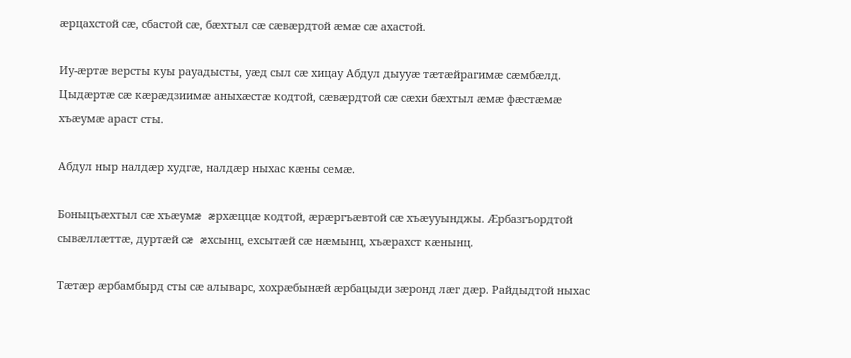æрцахстой сæ, сбастой сæ, бæхтыл сæ сæвæрдтой æмæ сæ ахастой.

Иу-æртæ версты куы рауадысты, уæд сыл сæ хицау Абдул дыууæ тæтæйрагимæ сæмбæлд. Цыдæртæ сæ кæрæдзиимæ аныхæстæ кодтой, сæвæрдтой сæ сæхи бæхтыл æмæ фæстæмæ хъæумæ араст сты.

Абдул ныр налдæр худгæ, налдæр ныхас кæны семæ.

Боныцъæхтыл сæ хъæумæ æрхæццæ кодтой, æрæргъæвтой сæ хъæууынджы. Æрбазгъордтой сывæллæттæ, дуртæй сæ æхсынц, ехсытæй сæ нæмынц, хъæрахст кæнынц.

Тæтæр æрбамбырд сты сæ алыварс, хохрæбынæй æрбацыди зæронд лæг дæр. Райдыдтой ныхас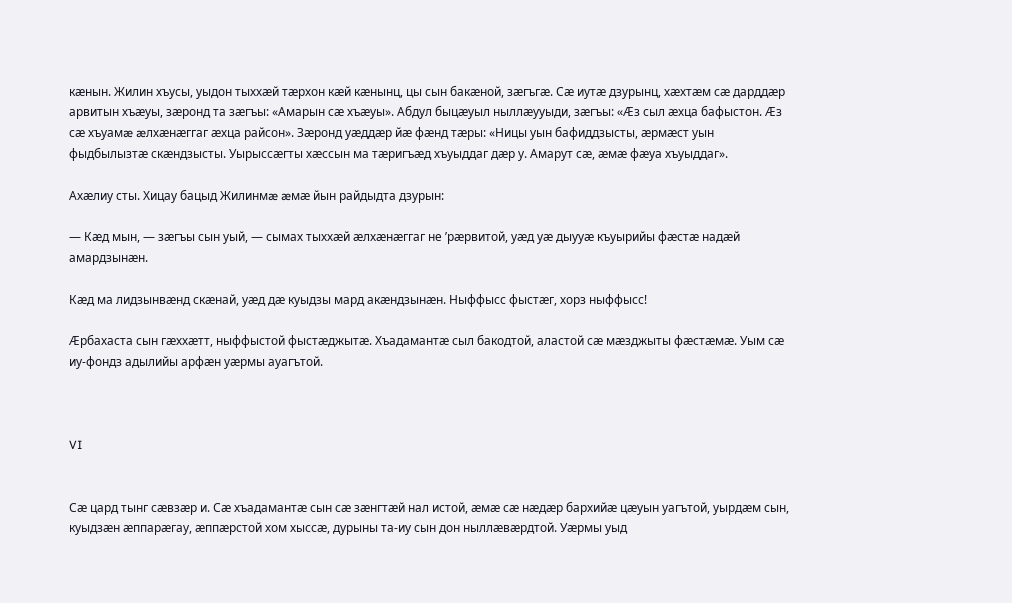кæнын. Жилин хъусы, уыдон тыххæй тæрхон кæй кæнынц, цы сын бакæной, зæгъгæ. Сæ иутæ дзурынц, хæхтæм сæ дарддæр арвитын хъæуы, зæронд та зæгъы: «Амарын сæ хъæуы». Абдул быцæуыл ныллæууыди, зæгъы: «Æз сыл æхца бафыстон. Æз сæ хъуамæ æлхæнæггаг æхца райсон». Зæронд уæддæр йæ фæнд тæры: «Ницы уын бафиддзысты, æрмæст уын фыдбылызтæ скæндзысты. Уырыссæгты хæссын ма тæригъæд хъуыддаг дæр у. Амарут сæ, æмæ фæуа хъуыддаг».

Ахæлиу сты. Хицау бацыд Жилинмæ æмæ йын райдыдта дзурын:

— Кæд мын, — зæгъы сын уый, — сымах тыххæй æлхæнæггаг не ’рæрвитой, уæд уæ дыууæ къуырийы фæстæ надæй амардзынæн.

Кæд ма лидзынвæнд скæнай, уæд дæ куыдзы мард акæндзынæн. Ныффысс фыстæг, хорз ныффысс!

Æрбахаста сын гæххæтт, ныффыстой фыстæджытæ. Хъадамантæ сыл бакодтой, аластой сæ мæзджыты фæстæмæ. Уым сæ иу-фондз адылийы арфæн уæрмы ауагътой.



VI


Сæ цард тынг сæвзæр и. Сæ хъадамантæ сын сæ зæнгтæй нал истой, æмæ сæ нæдæр бархийæ цæуын уагътой, уырдæм сын, куыдзæн æппарæгау, æппæрстой хом хыссæ, дурыны та-иу сын дон ныллæвæрдтой. Уæрмы уыд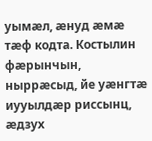уымæл, æнуд æмæ тæф кодта. Костылин фæрынчын, ныррæсыд, йе уæнгтæ иууылдæр риссынц, æдзух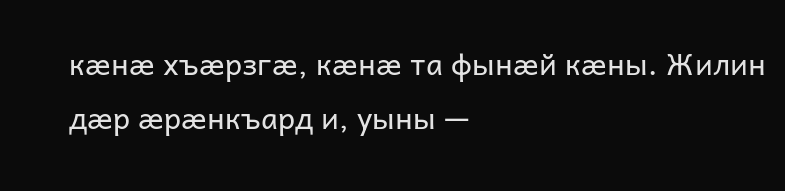кæнæ хъæрзгæ, кæнæ та фынæй кæны. Жилин дæр æрæнкъард и, уыны —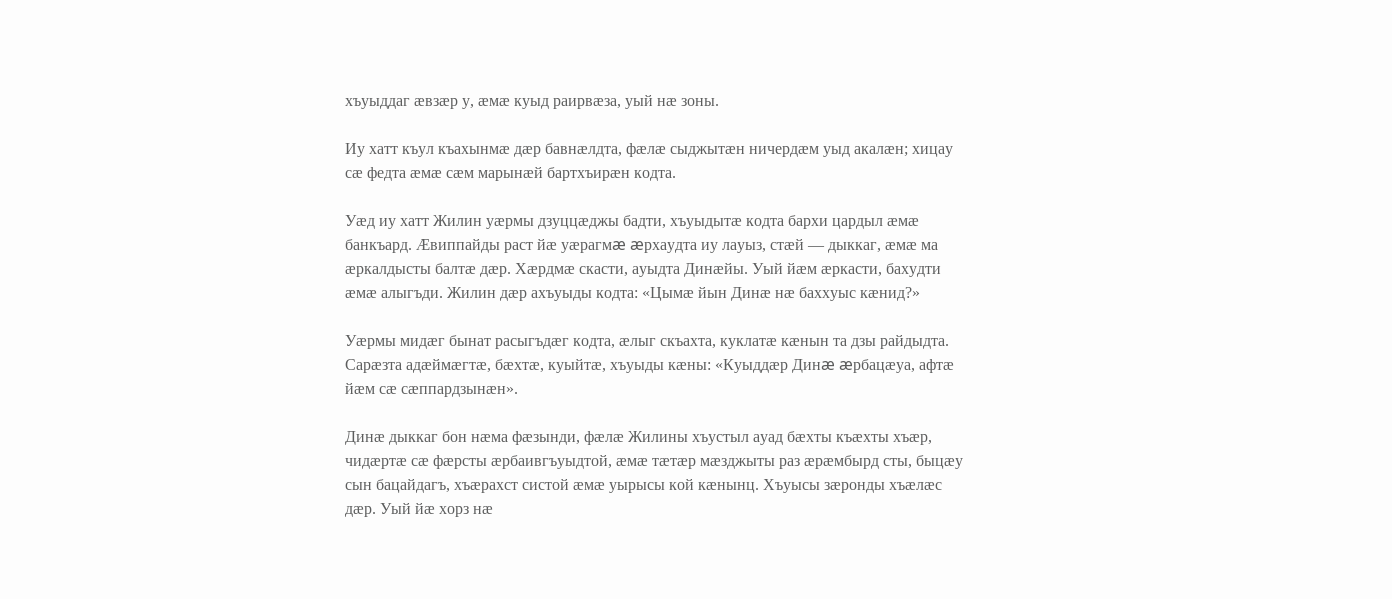хъуыддаг æвзæр у, æмæ куыд раирвæза, уый нæ зоны.

Иу хатт къул къахынмæ дæр бавнæлдта, фæлæ сыджытæн ничердæм уыд акалæн; хицау сæ федта æмæ сæм марынæй бартхъирæн кодта.

Уæд иу хатт Жилин уæрмы дзуццæджы бадти, хъуыдытæ кодта бархи цардыл æмæ банкъард. Æвиппайды раст йæ уæрагмæ æрхаудта иу лауыз, стæй — дыккаг, æмæ ма æркалдысты балтæ дæр. Хæрдмæ скасти, ауыдта Динæйы. Уый йæм æркасти, бахудти æмæ алыгъди. Жилин дæр ахъуыды кодта: «Цымæ йын Динæ нæ баххуыс кæнид?»

Уæрмы мидæг бынат расыгъдæг кодта, æлыг скъахта, куклатæ кæнын та дзы райдыдта. Сарæзта адæймæгтæ, бæхтæ, куыйтæ, хъуыды кæны: «Куыддæр Динæ æрбацæуа, афтæ йæм сæ сæппардзынæн».

Динæ дыккаг бон нæма фæзынди, фæлæ Жилины хъустыл ауад бæхты къæхты хъæр, чидæртæ сæ фæрсты æрбаивгъуыдтой, æмæ тæтæр мæзджыты раз æрæмбырд сты, быцæу сын бацайдагъ, хъæрахст систой æмæ уырысы кой кæнынц. Хъуысы зæронды хъæлæс дæр. Уый йæ хорз нæ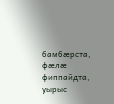бамбæрста, фæлæ фиппайдта, уырыс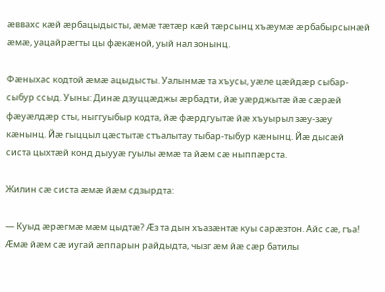æввахс кæй æрбацыдысты, æмæ тæтæр кæй тæрсынц хъæумæ æрбабырсынæй æмæ, уацайрæгты цы фæкæной, уый нал зонынц.

Фæныхас кодтой æмæ ацыдысты. Уалынмæ та хъусы, уæле цæйдæр сыбар-сыбур ссыд. Уыны: Динæ дзуццæджы æрбадти, йæ уæрджытæ йæ сæрæй фæуæлдæр сты, ныггуыбыр кодта, йæ фæрдгуытæ йæ хъуырыл зæу-зæу кæнынц. Йæ гыццыл цæстытæ стъалытау тыбар-тыбур кæнынц. Йæ дысæй систа цыхтæй конд дыууæ гуылы æмæ та йæм сæ ныппæрста.

Жилин сæ систа æмæ йæм сдзырдта:

— Куыд æрæгмæ мæм цыдтæ? Æз та дын хъазæнтæ куы сарæзтон. Айс сæ, гъа! Æмæ йæм сæ иугай æппарын райдыдта, чызг æм йæ сæр батилы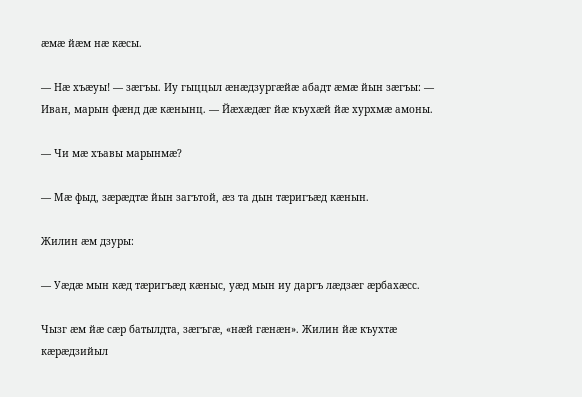æмæ йæм нæ кæсы.

— Нæ хъæуы! — зæгъы. Иу гыццыл æнæдзургæйæ абадт æмæ йын зæгъы: — Иван, марын фæнд дæ кæнынц. — Йæхæдæг йæ къухæй йæ хурхмæ амоны.

— Чи мæ хъавы марынмæ?

— Мæ фыд, зæрæдтæ йын загътой, æз та дын тæригъæд кæнын.

Жилин æм дзуры:

— Уæдæ мын кæд тæригъæд кæныс, уæд мын иу даргъ лæдзæг æрбахæсс.

Чызг æм йæ сæр батылдта, зæгъгæ, «нæй гæнæн». Жилин йæ къухтæ кæрæдзийыл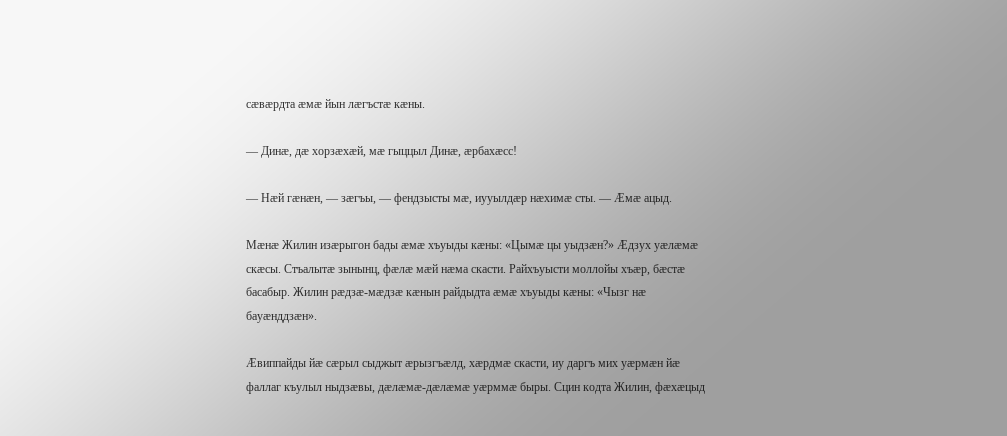сæвæрдта æмæ йын лæгъстæ кæны.

— Динæ, дæ хорзæхæй, мæ гыццыл Динæ, æрбахæсс!

— Нæй гæнæн, — зæгъы, — фендзысты мæ, иууылдæр нæхимæ сты. — Æмæ ацыд.

Мæнæ Жилин изæрыгон бады æмæ хъуыды кæны: «Цымæ цы уыдзæн?» Æдзух уæлæмæ скæсы. Стъалытæ зынынц, фæлæ мæй нæма скасти. Райхъуысти моллойы хъæр, бæстæ басабыр. Жилин рæдзæ-мæдзæ кæнын райдыдта æмæ хъуыды кæны: «Чызг нæ бауæнддзæн».

Æвиппайды йæ сæрыл сыджыт æрызгъæлд, хæрдмæ скасти, иу даргъ мих уæрмæн йæ фаллаг къулыл ныдзæвы, дæлæмæ-дæлæмæ уæрммæ быры. Сцин кодта Жилин, фæхæцыд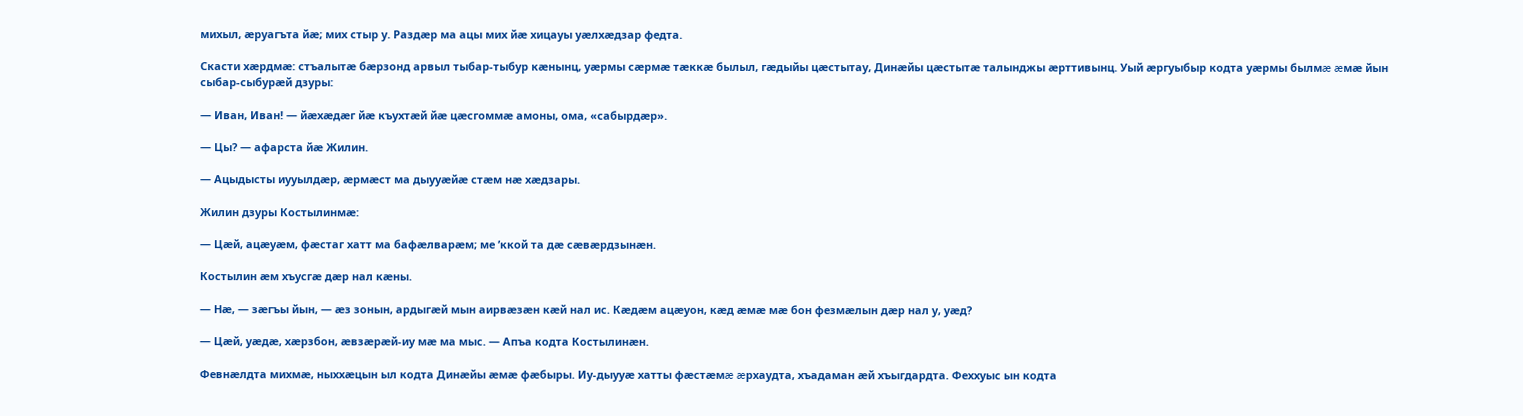михыл, æруагъта йæ; мих стыр у. Раздæр ма ацы мих йæ хицауы уæлхæдзар федта.

Скасти хæрдмæ: стъалытæ бæрзонд арвыл тыбар-тыбур кæнынц, уæрмы сæрмæ тæккæ былыл, гæдыйы цæстытау, Динæйы цæстытæ талынджы æрттивынц. Уый æргуыбыр кодта уæрмы былмæ æмæ йын сыбар-сыбурæй дзуры:

— Иван, Иван! — йæхæдæг йæ къухтæй йæ цæсгоммæ амоны, ома, «сабырдæр».

— Цы? — афарста йæ Жилин.

— Ацыдысты иууылдæр, æрмæст ма дыууæйæ стæм нæ хæдзары.

Жилин дзуры Костылинмæ:

— Цæй, ацæуæм, фæстаг хатт ма бафæлварæм; ме ’ккой та дæ сæвæрдзынæн.

Костылин æм хъусгæ дæр нал кæны.

— Нæ, — зæгъы йын, — æз зонын, ардыгæй мын аирвæзæн кæй нал ис. Кæдæм ацæуон, кæд æмæ мæ бон фезмæлын дæр нал у, уæд?

— Цæй, уæдæ, хæрзбон, æвзæрæй-иу мæ ма мыс. — Апъа кодта Костылинæн.

Февнæлдта михмæ, ныххæцын ыл кодта Динæйы æмæ фæбыры. Иу-дыууæ хатты фæстæмæ æрхаудта, хъадаман æй хъыгдардта. Феххуыс ын кодта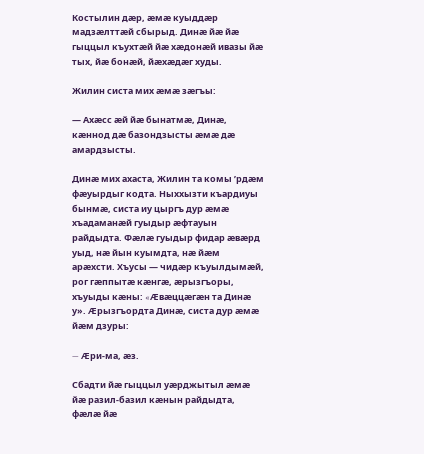Костылин дæр, æмæ куыддæр мадзæлттæй сбырыд. Динæ йæ йæ гыццыл къухтæй йæ хæдонæй ивазы йæ тых, йæ бонæй, йæхæдæг худы.

Жилин систа мих æмæ зæгъы:

— Ахæсс æй йæ бынатмæ, Динæ, кæннод дæ базондзысты æмæ дæ амардзысты.

Динæ мих ахаста, Жилин та комы ’рдæм фæуырдыг кодта. Ныххызти къардиуы бынмæ, систа иу цыргъ дур æмæ хъадаманæй гуыдыр æфтауын райдыдта. Фæлæ гуыдыр фидар æвæрд уыд, нæ йын куымдта, нæ йæм арæхсти. Хъусы — чидæр къуылдымæй, рог гæппытæ кæнгæ, æрызгъоры, хъуыды кæны: «Æвæццæгæн та Динæ у». Æрызгъордта Динæ, систа дур æмæ йæм дзуры:

— Æри-ма, æз.

Сбадти йæ гыццыл уæрджытыл æмæ йæ разил-базил кæнын райдыдта, фæлæ йæ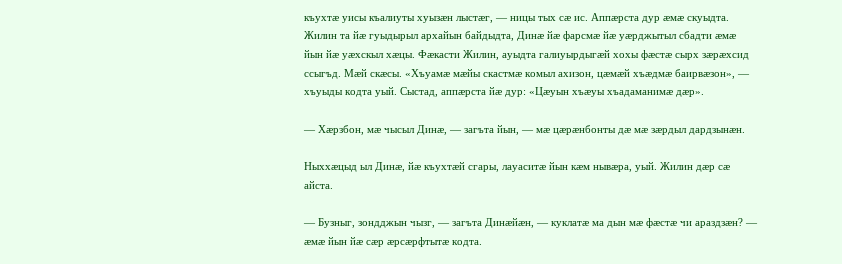къухтæ уисы къалиуты хуызæн лыстæг, — ницы тых сæ ис. Аппæрста дур æмæ скуыдта. Жилин та йæ гуыдырыл архайын байдыдта, Динæ йæ фарсмæ йæ уæрджытыл сбадти æмæ йын йæ уæхскыл хæцы. Фæкасти Жилин, ауыдта галиуырдыгæй хохы фæстæ сырх зæрæхсид ссыгъд. Мæй скæсы. «Хъуамæ мæйы скастмæ комыл ахизон, цæмæй хъæдмæ баирвæзон», — хъуыды кодта уый. Сыстад, аппæрста йæ дур: «Цæуын хъæуы хъадаманимæ дæр».

— Хæрзбон, мæ чысыл Динæ, — загъта йын, — мæ цæрæнбонты дæ мæ зæрдыл дардзынæн.

Ныххæцыд ыл Динæ, йæ къухтæй сгары, лауаситæ йын кæм нывæра, уый. Жилин дæр сæ айста.

— Бузныг, зондджын чызг, — загъта Динæйæн, — куклатæ ма дын мæ фæстæ чи араздзæн? — æмæ йын йæ сæр æрсæрфтытæ кодта.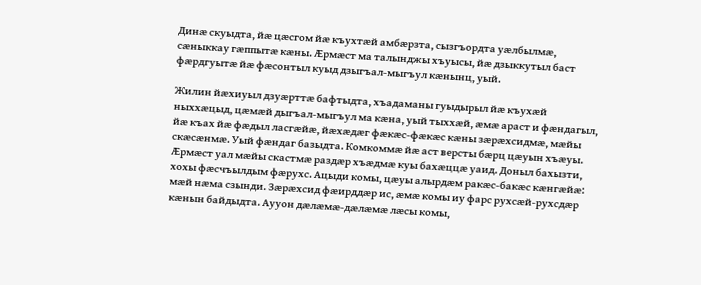Динæ скуыдта, йæ цæсгом йæ къухтæй амбæрзта, сызгъордта уæлбылмæ, сæныккау гæппытæ кæны. Æрмæст ма талынджы хъуысы, йæ дзыккутыл баст фæрдгуытæ йæ фæсонтыл куыд дзыгъал-мыгъул кæнынц, уый.

Жилин йæхиуыл дзуæрттæ бафтыдта, хъадаманы гуыдырыл йæ къухæй ныххæцыд, цæмæй дыгъал-мыгъул ма кæна, уый тыххæй, æмæ араст и фæндагыл, йæ къах йæ фæдыл ласгæйæ, йæхæдæг фæкæс-фæкæс кæны зæрæхсидмæ, мæйы скæсæнмæ. Уый фæндаг базыдта. Комкоммæ йæ аст версты бæрц цæуын хъæуы. Æрмæст уал мæйы скастмæ раздæр хъæдмæ куы бахæццæ уаид. Доныл бахызти, хохы фæсчъылдым фæрухс. Ацыди комы, цæуы алырдæм ракæс-бакæс кæнгæйæ: мæй нæма сзынди. Зæрæхсид фæирддæр ис, æмæ комы иу фарс рухсæй-рухсдæр кæнын байдыдта. Аууон дæлæмæ-дæлæмæ лæсы комы,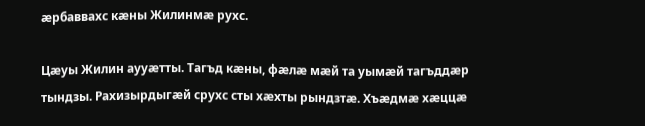æрбаввахс кæны Жилинмæ рухс.

Цæуы Жилин аууæтты. Тагъд кæны, фæлæ мæй та уымæй тагъддæр тындзы. Рахизырдыгæй срухс сты хæхты рындзтæ. Хъæдмæ хæццæ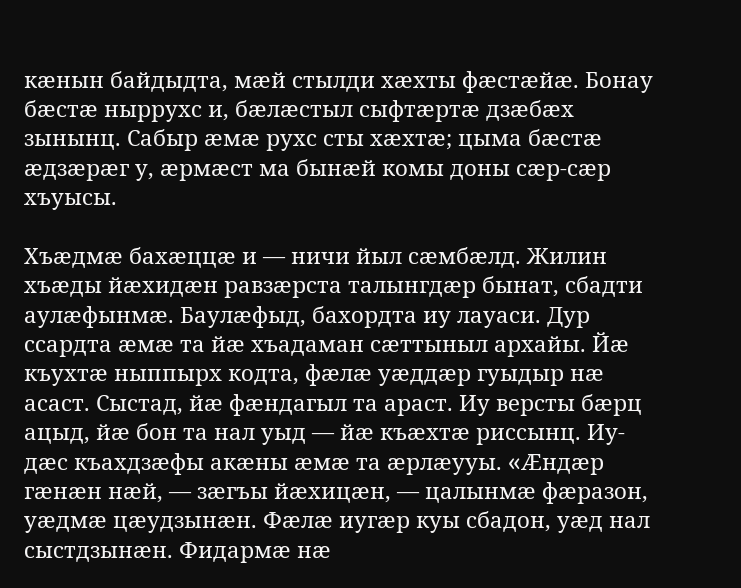кæнын байдыдта, мæй стылди хæхты фæстæйæ. Бонау бæстæ ныррухс и, бæлæстыл сыфтæртæ дзæбæх зынынц. Сабыр æмæ рухс сты хæхтæ; цыма бæстæ æдзæрæг у, æрмæст ма бынæй комы доны сæр-сæр хъуысы.

Хъæдмæ бахæццæ и — ничи йыл сæмбæлд. Жилин хъæды йæхидæн равзæрста талынгдæр бынат, сбадти аулæфынмæ. Баулæфыд, бахордта иу лауаси. Дур ссардта æмæ та йæ хъадаман сæттыныл архайы. Йæ къухтæ ныппырх кодта, фæлæ уæддæр гуыдыр нæ асаст. Сыстад, йæ фæндагыл та араст. Иу версты бæрц ацыд, йæ бон та нал уыд — йæ къæхтæ риссынц. Иу-дæс къахдзæфы акæны æмæ та æрлæууы. «Æндæр гæнæн нæй, — зæгъы йæхицæн, — цалынмæ фæразон, уæдмæ цæудзынæн. Фæлæ иугæр куы сбадон, уæд нал сыстдзынæн. Фидармæ нæ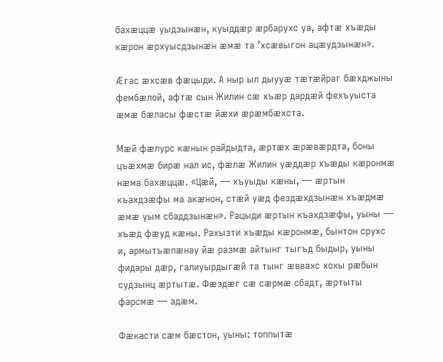бахæццæ уыдзынæн, куыддæр æрбарухс уа, афтæ хъæды кæрон æрхуысдзынæн æмæ та ’хсæвыгон ацæудзынæн».

Æгас æхсæв фæцыди. А ныр ыл дыууæ тæтæйраг бæхджыны фембæлой, афтæ сын Жилин сæ хъæр дардæй фехъуыста æмæ бæласы фæстæ йæхи æрæмбæхста.

Мæй фæлурс кæнын райдыдта, æртæх æрæвæрдта, боны цъæхмæ бирæ нал ис, фæлæ Жилин уæддæр хъæды кæронмæ нæма бахæццæ. «Цæй, — хъуыды кæны, — æртын къахдзæфы ма акæнон, стæй уæд фездæхдзынæн хъæдмæ æмæ уым сбаддзынæн». Рацыди æртын къахдзæфы, уыны — хъæд фæуд кæны. Рахызти хъæды кæронмæ, бынтон срухс и, армытъæпæнау йæ размæ айтынг тыгъд быдыр, уыны фидары дæр, галиуырдыгæй та тынг æввахс хохы рæбын судзынц æртытæ. Фæздæг сæ сæрмæ сбадт, æртыты фарсмæ — адæм.

Фæкасти сæм бæстон, уыны: топпытæ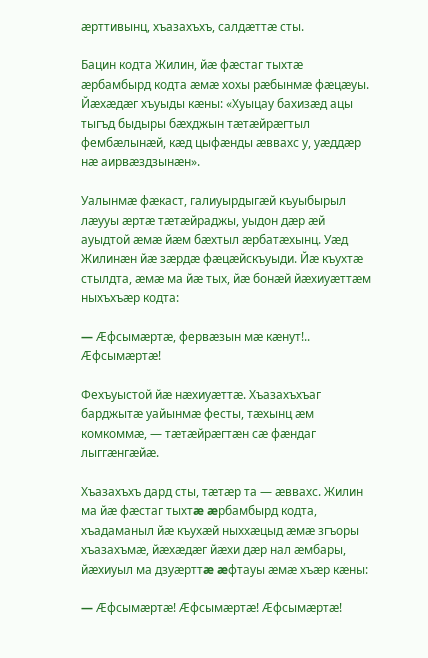æрттивынц, хъазахъхъ, салдæттæ сты.

Бацин кодта Жилин, йæ фæстаг тыхтæ æрбамбырд кодта æмæ хохы рæбынмæ фæцæуы. Йæхæдæг хъуыды кæны: «Хуыцау бахизæд ацы тыгъд быдыры бæхджын тæтæйрæгтыл фембæлынæй, кæд цыфæнды æввахс у, уæддæр нæ аирвæздзынæн».

Уалынмæ фæкаст, галиуырдыгæй къуыбырыл лæууы æртæ тæтæйраджы, уыдон дæр æй ауыдтой æмæ йæм бæхтыл æрбатæхынц. Уæд Жилинæн йæ зæрдæ фæцæйскъуыди. Йæ къухтæ стылдта, æмæ ма йæ тых, йæ бонæй йæхиуæттæм ныхъхъæр кодта:

— Æфсымæртæ, фервæзын мæ кæнут!.. Æфсымæртæ!

Фехъуыстой йæ нæхиуæттæ. Хъазахъхъаг барджытæ уайынмæ фесты, тæхынц æм комкоммæ, — тæтæйрæгтæн сæ фæндаг лыггæнгæйæ.

Хъазахъхъ дард сты, тæтæр та — æввахс. Жилин ма йæ фæстаг тыхтæ æрбамбырд кодта, хъадаманыл йæ къухæй ныххæцыд æмæ згъоры хъазахъмæ, йæхæдæг йæхи дæр нал æмбары, йæхиуыл ма дзуæрттæ æфтауы æмæ хъæр кæны:

— Æфсымæртæ! Æфсымæртæ! Æфсымæртæ!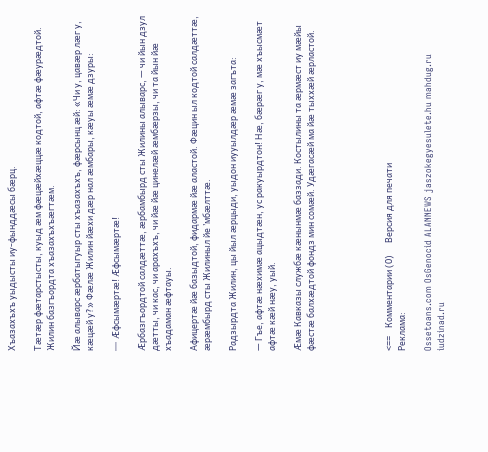Хъазахъхъ уыдысты иу-фынддæсы бæрц.

Тæтæр фæтарстысты, куыд æм фæцæйхæццæ кодтой, афтæ фæурæдтой. Жилин базгъордта хъазахъхъæгтæм.

Йæ алыварс æрбатыгуыр сты хъазахъхъ, фæрсынц æй: «Чи у, цавæр лæг у, кæцæй у?» Фæлæ Жилин йæхи дæр нал æмбары, кæуы æмæ дзуры:

— Æфсымæртæ! Æфсымæртæ!

Æрбазгъордтой салдæттæ, æрбамбырд сты Жилины алыварс, — чи йын дзул дæтты, чи кас, чи арахъхъ, чи йæ йæ цинелæй æмбæрзы, чи та йын йæ хъадаман æфтауы.

Афицертæ йæ базыдтой, фидармæ йæ аластой. Фæцин ыл кодтой салдæттæ, æрæмбырд сты Жилиныл йе ’мбæлттæ.

Радзырдта Жилин, цы йыл æрцыди, уыдон иууылдæр æмæ загъта:

— Гъе, афтæ нæхимæ ацыдтæн, ус ракуырдтон! Нæ, бæрæг у, мæ хъысмæт афтæ кæй нæу, уый.

Æмæ Кавказы службæ кæнынмæ баззади. Костылины та æрмæст иу мæйы фæстæ балхæдтой фондз мин сомæй. Удæгасæй ма йæ тыххæй æрластой.





<==    Комментарии (0)      Версия для печати
Реклама:

Ossetoans.com OsGenocid ALANNEWS jaszokegyesulete.hu mahdug.ru iudzinad.ru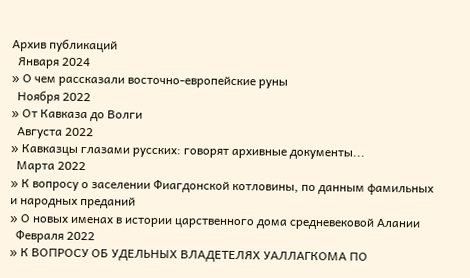Архив публикаций
  Января 2024
» О чем рассказали восточно-европейские руны
  Ноября 2022
» От Кавказа до Волги
  Августа 2022
» Кавказцы глазами русских: говорят архивные документы...
  Марта 2022
» К вопросу о заселении Фиагдонской котловины, по данным фамильных и народных преданий
» О новых именах в истории царственного дома средневековой Алании
  Февраля 2022
» К ВОПРОСУ ОБ УДЕЛЬНЫХ ВЛАДЕТЕЛЯХ УАЛЛАГКОМА ПО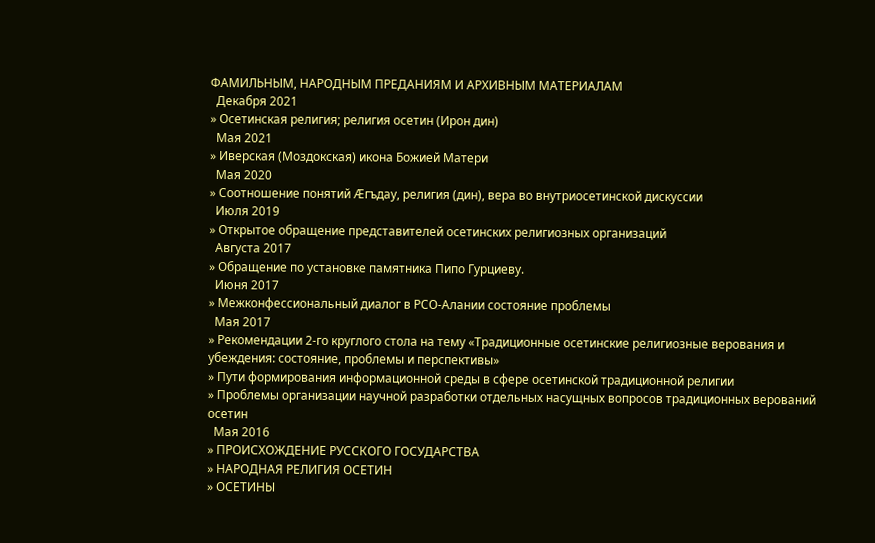ФАМИЛЬНЫМ, НАРОДНЫМ ПРЕДАНИЯМ И АРХИВНЫМ МАТЕРИАЛАМ
  Декабря 2021
» Осетинская религия; религия осетин (Ирон дин)
  Мая 2021
» Иверская (Моздокская) икона Божией Матери
  Мая 2020
» Соотношение понятий Æгъдау, религия (дин), вера во внутриосетинской дискуссии
  Июля 2019
» Открытое обращение представителей осетинских религиозных организаций
  Августа 2017
» Обращение по установке памятника Пипо Гурциеву.
  Июня 2017
» Межконфессиональный диалог в РСО-Алании состояние проблемы
  Мая 2017
» Рекомендации 2-го круглого стола на тему «Традиционные осетинские религиозные верования и убеждения: состояние, проблемы и перспективы»
» Пути формирования информационной среды в сфере осетинской традиционной религии
» Проблемы организации научной разработки отдельных насущных вопросов традиционных верований осетин
  Мая 2016
» ПРОИСХОЖДЕНИЕ РУССКОГО ГОСУДАРСТВА
» НАРОДНАЯ РЕЛИГИЯ ОСЕТИН
» ОСЕТИНЫ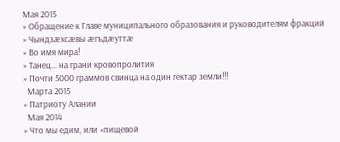Мая 2015
» Обращение к Главе муниципального образования и руководителям фракций
» Чындзӕхсӕвы ӕгъдӕуттӕ
» Во имя мира!
» Танец... на грани кровопролития
» Почти 5000 граммов свинца на один гектар земли!!!
  Марта 2015
» Патриоту Алании
  Мая 2014
» Что мы едим, или «пищевой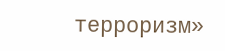терроризм»